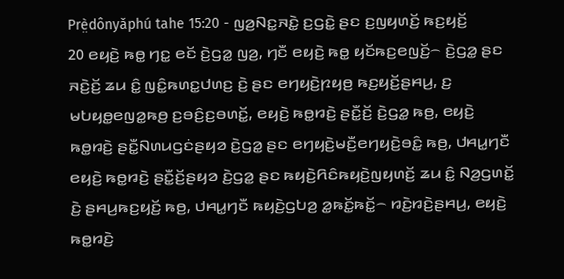Prè̤dônyǎphú tahe 15:20 - ꤜꤤ꤬ꤡꤢ꤭ꤏꤢꤧ꤭ ꤢ꤬ꤞꤢꤧ꤭ ꤔꤢ ꤢ꤬ꤜꤟꤛꤢꤩ꤬ ꤒꤢ꤬ꤟꤢꤩ꤬
20 ꤕꤟꤢꤧ꤬ ꤒꤥ꤭ ꤚꤢ꤭ ꤕꤢꤩ ꤢꤧ꤬ꤞꤤ꤭ ꤜꤤ꤬, ꤚꤢꤪ ꤕꤟꤢꤧ꤬ ꤒꤥ꤭ ꤟꤢꤩꤒꤢ꤬ꤕꤜꤢꤩ꤬꤮ ꤢꤧ꤬ꤞꤤ꤭ ꤔꤢ ꤏꤢꤧ꤬ꤢꤩ꤬ ꤘꤣ ꤢꤨ꤭ ꤜꤢꤨ꤭ꤒꤛꤢ꤭ꤓꤛꤢ꤬ ꤢꤧ꤬ ꤔꤢ ꤕꤚꤟꤢꤧ꤬ꤐꤟꤥ꤬ ꤒꤢ꤬ꤟꤢꤩ꤬ꤔꤌꤣ꤬, ꤢ꤬ ꤗꤝꤟꤥ꤭ꤕꤜꤤ꤭ꤒꤥ꤬ ꤢ꤬ꤋꤢꤨ꤬ꤢ꤬ꤋꤛꤢꤩ꤭, ꤕꤟꤢꤧ꤬ ꤒꤥ꤭ꤙꤢꤧ꤬ ꤔꤢꤪ꤭ꤢꤩ꤬ ꤢꤧ꤬ꤞꤤ꤭ ꤒꤥ꤬, ꤕꤟꤢꤧ꤬ ꤒꤥ꤭ꤙꤢꤧ꤬ ꤔꤢꤪ꤭ꤡꤛꤣꤞꤢꤦꤔꤟꤤ ꤢꤧ꤬ꤞꤤ꤭ ꤔꤢ ꤕꤚꤟꤢꤧ꤬ꤗꤢꤪ꤬ꤕꤚꤟꤢꤧ꤬ꤋꤢꤨ꤭ ꤒꤥ꤬, ꤓꤌꤣ꤭ꤚꤢꤪ ꤕꤟꤢꤧ꤬ ꤒꤥ꤭ꤙꤢꤧ꤬ ꤔꤢꤪ꤭ꤢꤩ꤬ꤔꤟꤤ ꤢꤧ꤬ꤞꤤ꤭ ꤔꤢ ꤒꤟꤢꤧ꤬ꤖꤢꤨꤒꤟꤢꤧ꤬ꤜꤟꤛꤢꤩ꤬ ꤘꤣ ꤢꤨ꤭ ꤡꤤ꤬ꤞꤛꤢꤩ꤭ ꤢꤧ꤬ ꤔꤌꤣ꤬ꤒꤢ꤬ꤟꤢꤩ꤬ ꤒꤥ꤬, ꤓꤌꤣ꤭ꤚꤢꤪ ꤒꤟꤢꤧ꤬ꤞꤝꤤ꤬ ꤤ꤭ꤒꤢꤩ꤭ꤒꤢꤩ꤭꤮ ꤙꤢꤧ꤬ꤙꤢꤧ꤬ꤔꤌꤣ꤬, ꤕꤟꤢꤧ꤬ ꤒꤥ꤭ꤙꤢꤧ꤬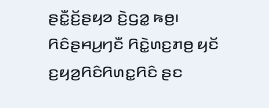ꤔꤢꤪ꤭ꤢꤩ꤬ꤔꤟꤤ ꤢꤧ꤬ꤞꤤ꤭ ꤒꤥ꤬꤯
ꤖꤢꤨꤔꤌꤣ꤬ꤚꤢꤪ ꤖꤢꤧ꤭ꤛꤢ꤬ꤊꤥ꤬ ꤟꤢꤩ ꤢ꤬ꤟꤤ꤬ꤖꤢꤨꤖꤛꤢ꤭ꤖꤢꤨ ꤔꤢ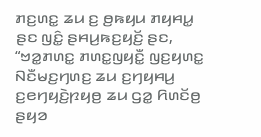ꤊꤢ꤬ꤛꤢ꤭ ꤘꤣ ꤢ꤬ ꤥ꤬ꤒꤟꤣ ꤊꤟꤌꤣ꤭ ꤔꤢ ꤜꤢꤨ꤭ ꤔꤌꤣ꤬ꤒꤢ꤬ꤟꤢꤩ꤬ ꤔꤢ, “ꤠꤤ꤭ꤊꤛꤢ꤭ ꤊꤛꤢ꤭ꤜꤟꤢꤪ꤭ ꤜꤢ꤬ꤟꤛꤢ꤭ ꤡꤢꤪꤗꤢ꤬ꤚꤛꤢ꤬ ꤘꤣ ꤢ꤬ꤚꤟꤌꤣ꤬ ꤢ꤬ꤕꤚꤟꤢꤧ꤬ꤐꤟꤥ꤬ ꤘꤣ ꤞꤤ꤭ ꤖꤛꤢꤩꤥ꤬ ꤔꤟꤤ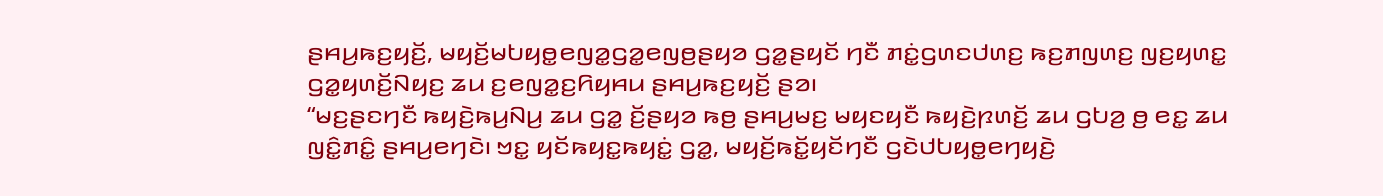ꤔꤌꤣ꤬ꤒꤢ꤬ꤟꤢꤩ꤬, ꤗꤟꤢꤩ꤬ꤗꤝꤟꤥ꤭ꤕꤜꤤ꤭ꤞꤤ꤭ꤕꤜꤥ꤬ꤔꤟꤤ ꤞꤤ꤭ꤔꤟꤢꤩ ꤚꤢꤪ ꤊꤢꤦ꤭ꤞꤛꤢꤓꤛꤢ꤬ ꤒꤢ꤬ꤊꤜꤛꤢ꤬ ꤜꤢ꤬ꤟꤛꤢ꤭ ꤞꤤ꤭ꤟꤛꤢꤩ꤬ꤡꤟꤢ꤬ ꤘꤣ ꤢ꤬ꤕꤜꤤ꤭ꤢ꤬ꤖꤟꤌꤣ ꤔꤌꤣ꤬ꤒꤢ꤬ꤟꤢꤩ꤬ ꤔꤤ꤯
“ꤗꤢ꤬ꤔꤢꤚꤢꤪ ꤒꤟꤢꤧ꤬ꤒꤣ꤬ꤡꤣ꤬ ꤘꤣ ꤞꤤ꤭ ꤢꤩ꤬ꤔꤟꤤ ꤒꤥ꤬ ꤔꤌꤣ꤬ꤗꤢ꤬ ꤗꤟꤢꤟꤢꤪ ꤒꤟꤢꤧ꤬ꤐꤛꤢꤩ꤬ ꤘꤣ ꤞꤝꤤ꤬ ꤥ꤬ ꤕꤢ꤭ ꤘꤣ ꤜꤢꤨ꤭ꤊꤢꤨ꤭ ꤔꤌꤣ꤬ꤕꤚꤢꤧ꤯ ꤠꤢ꤭ ꤟꤢꤩꤒꤟꤢ꤭ꤒꤟꤢꤦ꤭ ꤞꤤ꤭, ꤗꤟꤢꤩ꤬ꤒꤢꤩ꤭ꤟꤢꤩꤚꤢꤪ ꤞꤢꤧꤓꤝꤟꤥ꤭ꤕꤚꤟꤢꤧ꤬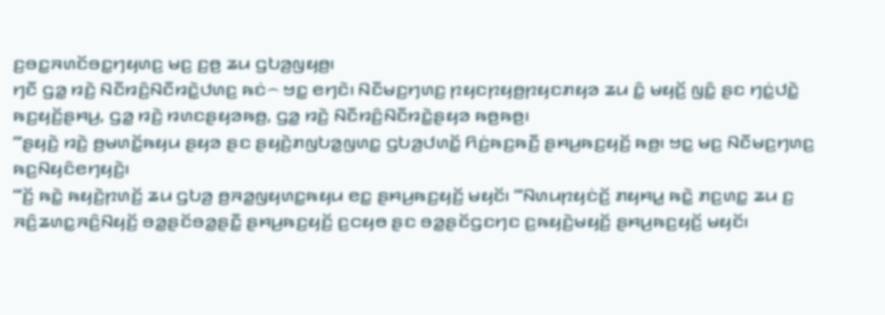ꤢ꤬ꤋꤢ꤭ꤏꤛꤢꤩꤋꤢ꤭ꤚꤟꤛꤢ꤬ ꤗꤢ꤬ ꤢ꤬ꤥ꤬ ꤘꤣ ꤞꤝꤤ꤬ꤜꤟꤥ꤬꤯
ꤚꤢꤪ ꤞꤤ꤭ ꤙꤢꤧ꤬ ꤡꤢꤪꤙꤢꤨ꤬ꤡꤢꤪꤙꤢꤧ꤭ꤓꤛꤢ꤬ ꤒꤢꤦ꤮ ꤠꤢ꤭ ꤕꤚꤢꤧ꤯ ꤡꤢꤪꤗꤢ꤬ꤚꤛꤢ꤬ ꤐꤟꤢꤐꤟꤥ꤬ꤐꤟꤢꤊꤟꤤ ꤘꤣ ꤢꤨ꤭ ꤗꤟꤢꤩ꤬ ꤜꤢꤨ꤭ ꤔꤢ ꤚꤢꤦ꤭ꤓꤢꤧ꤭ ꤒꤢ꤬ꤟꤢꤩ꤬ꤔꤌꤣ꤬, ꤞꤤ꤭ ꤙꤢꤧ꤬ ꤙꤛꤢꤔꤟꤤꤒꤥ꤬, ꤞꤤ꤭ ꤙꤢꤧ꤬ ꤡꤢꤪꤙꤢꤨ꤬ꤡꤢꤪꤙꤢꤧ꤭ꤔꤟꤤ ꤒꤥ꤬ꤒꤥ꤬꤯
“‘ꤔꤟꤢꤧ꤬ ꤙꤢꤧ꤬ ꤥ꤬ꤗꤛꤢꤩ꤭ꤒꤟꤣ ꤔꤟꤤ ꤔꤢ ꤔꤟꤢꤧ꤬ꤊꤜꤝꤤ꤭ꤜꤛꤢ꤭ ꤞꤝꤤ꤬ꤓꤛꤢꤩ꤭ ꤖꤢꤦ꤬ꤒꤢ꤬ꤒꤢꤪ꤬ ꤔꤌꤣ꤬ꤒꤢ꤬ꤟꤢꤩ꤬ ꤒꤥ꤬꤯ ꤠꤢ꤭ ꤗꤢ꤬ ꤡꤢꤪꤗꤢ꤬ꤚꤛꤢ꤬ ꤒꤢ꤬ꤡꤟꤢꤨꤕꤚꤟꤢꤧ꤬꤯
“‘ꤢꤩ꤬ ꤒꤢꤧ꤭ ꤒꤟꤢꤧ꤬ꤐꤛꤢꤩ꤬ ꤘꤣ ꤞꤝꤤ꤬ ꤥ꤬ꤏꤤ꤭ꤜꤟꤛꤢ꤭ꤒꤟꤣ ꤕꤢ꤭ ꤔꤌꤣ꤬ꤒꤢ꤬ꤟꤢꤩ꤬ ꤗꤟꤢꤩ꤯ “‘ꤡꤛꤣꤐꤟꤢꤦꤢꤩ꤬ ꤊꤟꤌꤣ꤭ ꤒꤢꤧ꤭ ꤊꤢ꤬ꤛꤢ꤭ ꤘꤣ ꤢ꤬ ꤏꤢꤨ꤬ꤘꤛꤢ꤭ꤏꤢꤨ꤬ꤡꤟꤢꤩ꤬ ꤋꤤ꤭ꤔꤢꤩꤋꤤ꤭ꤔꤢꤪ꤭ ꤔꤌꤣ꤬ꤒꤢ꤬ꤟꤢꤩ꤬ ꤢ꤬ꤍꤟꤥ ꤔꤢ ꤋꤤ꤭ꤔꤢꤩꤞꤢꤚꤢ ꤢ꤬ꤒꤟꤢꤧ꤬ꤗꤟꤢꤩ꤬ ꤔꤌꤣ꤬ꤒꤢ꤬ꤟꤢꤩ꤬ ꤗꤟꤢꤩ꤯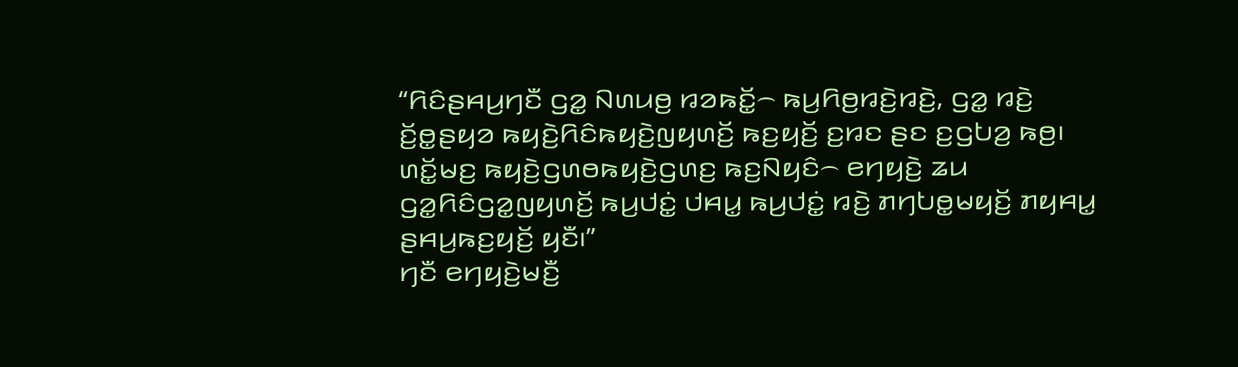“ꤖꤢꤨꤔꤌꤣ꤬ꤚꤢꤪ ꤞꤤ꤭ ꤡꤛꤣꤥ꤬ ꤙꤤꤒꤢꤩ꤭꤮ ꤒꤣ꤬ꤖꤥ꤬ꤙꤢꤧ꤬ꤙꤢꤧ꤬, ꤞꤤ꤭ ꤙꤢꤧ꤬ ꤢꤩ꤬ꤥ꤭ꤔꤟꤤ ꤒꤟꤢꤧ꤬ꤖꤢꤨꤒꤟꤢꤧ꤬ꤜꤟꤛꤢꤩ꤬ ꤒꤢ꤬ꤟꤢꤩ꤬ ꤢ꤬ꤙꤢ ꤔꤢ ꤢ꤬ꤞꤝꤤ꤬ ꤒꤥ꤬꤯ ꤛꤢꤩ꤭ꤗꤢ꤬ ꤒꤟꤢꤧ꤬ꤞꤛꤥꤒꤟꤢꤧ꤬ꤞꤛꤢ꤬ ꤒꤢ꤬ꤡꤟꤢꤨ꤮ ꤕꤚꤟꤢꤧ꤬ ꤘꤣ ꤞꤤ꤭ꤖꤢꤨꤞꤤ꤭ꤜꤟꤛꤢꤩ꤬ ꤒꤣ꤬ꤓꤢꤦ꤭ ꤓꤌꤣ꤭ ꤒꤣ꤬ꤓꤢꤦ꤭ ꤙꤢꤧ꤬ ꤊꤚꤝꤥ꤭ꤗꤟꤢꤩ꤬ ꤊꤟꤌꤣ꤭ ꤔꤌꤣ꤬ꤒꤢ꤬ꤟꤢꤩ꤬ ꤟꤢꤪ꤯”
ꤚꤢꤪ ꤕꤚꤟꤢꤧ꤬ꤗꤢꤪ꤬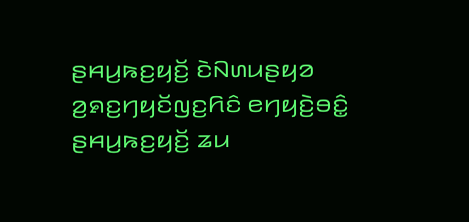ꤔꤌꤣ꤬ꤒꤢ꤬ꤟꤢꤩ꤬ ꤢꤧꤡꤛꤣꤔꤟꤤ ꤤ꤬ꤎꤢ꤬ꤚꤟꤢꤩꤜꤢ꤬ꤖꤢꤨ ꤕꤚꤟꤢꤧ꤬ꤋꤢꤨ꤭ ꤔꤌꤣ꤬ꤒꤢ꤬ꤟꤢꤩ꤬ ꤘꤣ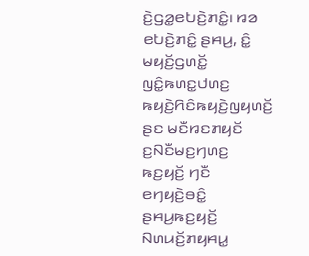ꤢꤧ꤬ꤞꤤ꤭ꤕꤝꤢꤧ꤬ꤊꤢꤨ꤭꤯ ꤙꤤ ꤕꤝꤢꤧ꤬ꤊꤢꤨ꤭ ꤔꤌꤣ꤬, ꤢꤨ꤭ ꤗꤟꤢꤩ꤬ꤞꤛꤢꤩ꤭ ꤜꤢꤨ꤭ꤒꤛꤢ꤭ꤓꤛꤢ꤬ ꤒꤟꤢꤧ꤬ꤖꤢꤨꤒꤟꤢꤧ꤬ꤜꤟꤛꤢꤩ꤬ ꤔꤢ ꤗꤢꤪꤙꤢꤊꤟꤢꤩ ꤢ꤬ꤡꤢꤪꤗꤢ꤬ꤚꤛꤢ꤬ ꤒꤢ꤬ꤟꤢꤩ꤬ ꤚꤢꤪ ꤕꤚꤟꤢꤧ꤬ꤋꤢꤨ꤭ ꤔꤌꤣ꤬ꤒꤢ꤬ꤟꤢꤩ꤬ ꤡꤛꤣꤢꤩ꤬ꤊꤟꤌꤣ꤭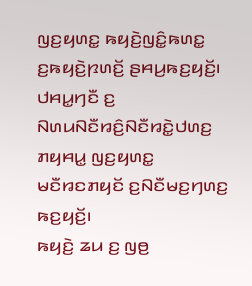ꤜꤢ꤬ꤟꤛꤢ꤭ ꤒꤟꤢꤧ꤬ꤜꤢꤨ꤭ꤒꤛꤢ꤭ ꤢ꤬ꤒꤟꤢꤧ꤬ꤐꤛꤢꤩ꤬ ꤔꤌꤣ꤬ꤒꤢ꤬ꤟꤢꤩ꤬꤯ ꤓꤌꤣ꤭ꤚꤢꤪ ꤢ꤬ ꤡꤛꤣꤡꤢꤪꤙꤢꤨ꤬ꤡꤢꤪꤙꤢꤧ꤭ꤓꤛꤢ꤬ ꤊꤟꤌꤣ꤭ ꤜꤢ꤬ꤟꤛꤢ꤭ ꤗꤢꤪꤙꤢꤊꤟꤢꤩ ꤢ꤬ꤡꤢꤪꤗꤢ꤬ꤚꤛꤢ꤬ ꤒꤢ꤬ꤟꤢꤩ꤬꤯
ꤒꤟꤢꤧ꤬ ꤘꤣ ꤢ꤬ ꤜꤥ꤬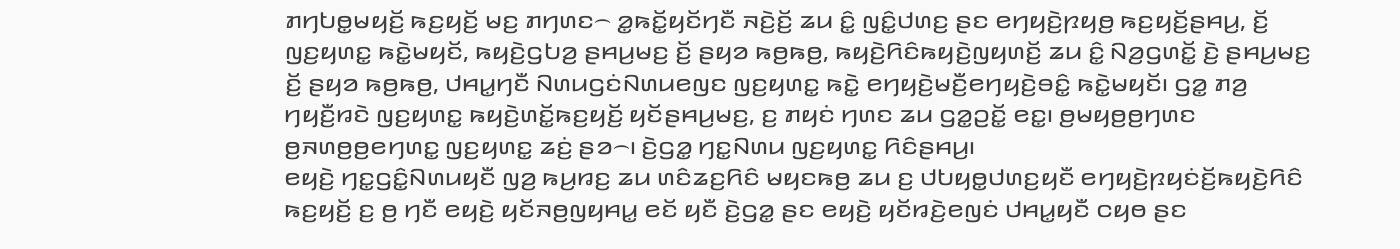ꤊꤚꤝꤥ꤭ꤗꤟꤢꤩ꤬ ꤒꤢ꤬ꤟꤢꤩ꤬ ꤗꤢ꤬ ꤊꤚꤛꤢ꤮ ꤤ꤭ꤒꤢꤩ꤭ꤟꤢꤩꤚꤢꤪ ꤏꤢꤧ꤬ꤢꤩ꤬ ꤘꤣ ꤢꤨ꤭ ꤜꤢꤨ꤭ꤓꤛꤢ꤬ ꤔꤢ ꤕꤚꤟꤢꤧ꤬ꤐꤟꤥ꤬ ꤒꤢ꤬ꤟꤢꤩ꤬ꤔꤌꤣ꤬, ꤢꤩ꤬ ꤜꤢ꤬ꤟꤛꤢ꤭ ꤒꤢꤧ꤭ꤗꤟꤢꤩ, ꤒꤟꤢꤧ꤬ꤞꤝꤤ꤬ ꤔꤌꤣ꤬ꤗꤢ꤬ ꤢꤩ꤬ ꤔꤟꤤ ꤒꤥ꤬ꤒꤥ꤬, ꤒꤟꤢꤧ꤬ꤖꤢꤨꤒꤟꤢꤧ꤬ꤜꤟꤛꤢꤩ꤬ ꤘꤣ ꤢꤨ꤭ ꤡꤤ꤬ꤞꤛꤢꤩ꤭ ꤢꤧ꤬ ꤔꤌꤣ꤬ꤗꤢ꤬ ꤢꤩ꤬ ꤔꤟꤤ ꤒꤥ꤬ꤒꤥ꤬, ꤓꤌꤣ꤭ꤚꤢꤪ ꤡꤛꤣꤞꤢꤦꤡꤛꤣꤕꤜꤢ ꤜꤢ꤬ꤟꤛꤢ꤭ ꤒꤢꤧ꤭ ꤕꤚꤟꤢꤧ꤬ꤗꤢꤪ꤬ꤕꤚꤟꤢꤧ꤬ꤋꤢꤨ꤭ ꤒꤢꤧ꤭ꤗꤟꤢꤩ꤯ ꤞꤤ꤭ ꤊꤤ꤬ ꤚꤟꤢꤪ꤬ꤙꤢꤧ ꤜꤢ꤬ꤟꤛꤢ꤭ ꤒꤟꤢꤧ꤬ꤛꤢꤩ꤭ꤒꤢ꤬ꤟꤢꤩ꤬ ꤟꤢꤩꤔꤌꤣ꤬ꤗꤢ꤬, ꤢ꤬ ꤊꤟꤢꤦ ꤚꤛꤢ ꤘꤣ ꤞꤤ꤭ꤑꤢꤩ꤭ ꤕꤢ꤭꤯ ꤥ꤬ꤗꤟꤥ꤬ꤥ꤬ꤚꤛꤢ ꤥ꤬ꤏꤛꤥ꤬ꤥ꤬ꤕꤚꤛꤢ꤭ ꤜꤢ꤬ꤟꤛꤢ꤭ ꤘꤢꤦ꤬ ꤔꤤ꤮꤯ ꤢꤧ꤬ꤞꤤ꤭ ꤚꤢ꤭ꤡꤛꤣ ꤜꤢ꤬ꤟꤛꤢ꤭ ꤖꤢꤨꤔꤌꤣ꤬꤯
ꤕꤟꤢꤧ꤬ ꤚꤢ꤭ꤞꤢꤨ꤭ꤡꤛꤣꤟꤢꤪ ꤜꤤ꤬ ꤒꤣ꤬ꤙꤢ꤬ ꤘꤣ ꤛꤢꤨꤘꤢ꤬ꤖꤢꤨ ꤗꤟꤢꤒꤥ꤬ ꤘꤣ ꤢ꤬ ꤓꤝꤟꤥ꤭ꤓꤛꤢ꤬ꤟꤢꤪ ꤕꤚꤟꤢꤧ꤬ꤐꤟꤢꤦꤢꤩ꤬ꤒꤟꤢꤧ꤬ꤖꤢꤨ ꤒꤢ꤬ꤟꤢꤩ꤬ ꤢ꤬ ꤥ꤬ ꤚꤢꤪ ꤕꤟꤢꤧ꤬ ꤟꤢꤩꤏꤥ꤬ꤜꤟꤌꤣ꤭ ꤕꤢꤩ ꤟꤢꤪ ꤢꤧ꤬ꤞꤤ꤭ ꤔꤢ ꤕꤟꤢꤧ꤬ ꤟꤢꤩꤙꤢꤧ꤬ꤕꤜꤢꤦ ꤓꤌꤣ꤭ꤟꤢꤪ ꤍꤟꤥ ꤔꤢ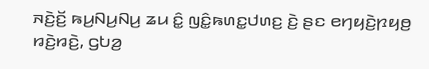ꤏꤢꤧ꤬ꤢꤩ꤬ ꤒꤣ꤬ꤡꤣ꤬ꤡꤣ꤬ ꤘꤣ ꤢꤨ꤭ ꤜꤢꤨ꤭ꤒꤛꤢ꤭ꤓꤛꤢ꤬ ꤢꤧ꤬ ꤔꤢ ꤕꤚꤟꤢꤧ꤬ꤐꤟꤥ꤬ ꤙꤢꤧ꤬ꤙꤢꤧ꤬, ꤞꤝꤤ꤬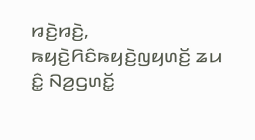ꤙꤢꤧ꤬ꤙꤢꤧ꤬, ꤒꤟꤢꤧ꤬ꤖꤢꤨꤒꤟꤢꤧ꤬ꤜꤟꤛꤢꤩ꤬ ꤘꤣ ꤢꤨ꤭ ꤡꤤ꤬ꤞꤛꤢꤩ꤭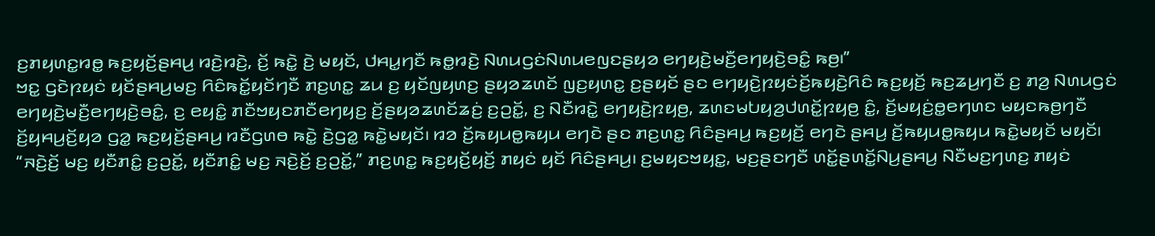ꤢ꤬ꤊꤟꤛꤢ꤭ꤙꤥ꤭ ꤒꤢ꤬ꤟꤢꤩ꤬ꤔꤌꤣ꤬ ꤙꤢꤧ꤬ꤙꤢꤧ꤬, ꤢꤩ꤬ ꤒꤢꤧ꤭ ꤢꤧ꤬ ꤗꤟꤢꤩ, ꤓꤌꤣ꤭ꤚꤢꤪ ꤒꤥ꤭ꤙꤢꤧ꤬ ꤡꤛꤣꤞꤢꤦꤡꤛꤣꤕꤜꤢꤔꤟꤤ ꤕꤚꤟꤢꤧ꤬ꤗꤢꤪ꤬ꤕꤚꤟꤢꤧ꤬ꤋꤢꤨ꤭ ꤒꤥ꤬꤯”
ꤠꤢ꤭ ꤞꤢꤧꤐꤟꤢꤦ ꤟꤢꤩꤔꤌꤣ꤬ꤗꤢ꤬ ꤖꤢꤨꤒꤢꤩ꤭ꤟꤢꤩꤚꤢꤪ ꤊꤢ꤬ꤛꤢ꤭ ꤘꤣ ꤢ꤬ ꤟꤢꤩꤜꤟꤛꤢ꤬ ꤔꤟꤤꤘꤛꤢꤩ ꤜꤢ꤬ꤟꤛꤢ꤭ ꤢ꤬ꤔꤟꤢꤩ ꤔꤢ ꤕꤚꤟꤢꤧ꤬ꤐꤟꤢꤦꤢꤩ꤬ꤒꤟꤢꤧ꤬ꤖꤢꤨ ꤒꤢ꤬ꤟꤢꤩ꤬ ꤒꤢ꤬ꤘꤣ꤬ꤚꤢꤪ ꤢ꤬ ꤊꤤ꤬ ꤡꤛꤣꤞꤢꤦ ꤕꤚꤟꤢꤧ꤬ꤗꤢꤪ꤬ꤕꤚꤟꤢꤧ꤬ꤋꤢꤨ꤭, ꤢ꤬ ꤕꤟꤢꤨ꤭ ꤊꤢꤪꤠꤟꤢꤊꤢꤪꤕꤚꤟꤢ꤬ ꤢꤩ꤬ꤔꤟꤤꤘꤛꤢꤩꤘꤢꤦ꤬ ꤢ꤬ꤑꤢꤩ꤭, ꤢ꤬ ꤡꤢꤪꤙꤢꤧ꤭ ꤕꤚꤟꤢꤧ꤬ꤐꤟꤥ꤬, ꤘꤛꤢꤗꤝꤟꤤ꤬ꤓꤛꤢꤩ꤭ꤐꤟꤥ꤬ ꤢꤨ꤭, ꤢꤩ꤬ꤗꤟꤢꤦ꤬ꤥ꤭ꤕꤚꤛꤢ ꤗꤟꤢꤒꤥ꤬ꤚꤢꤪ ꤢꤩ꤬ꤟꤌꤣ꤬ꤢꤩ꤬ꤟꤤ ꤞꤤ꤭ ꤒꤢ꤬ꤟꤢꤩ꤬ꤔꤌꤣ꤬ ꤙꤢꤪꤞꤛꤥ ꤒꤢꤧ꤭ ꤢꤧ꤬ꤞꤤ꤭ ꤒꤢꤧ꤭ꤗꤟꤢꤩ꤯ ꤙꤤ ꤢꤩ꤬ꤒꤟꤣꤥ꤭ꤒꤟꤣ ꤕꤚꤢꤧ ꤔꤢ ꤊꤢ꤬ꤛꤢ꤭ ꤖꤢꤨꤔꤌꤣ꤬ ꤒꤢ꤬ꤟꤢꤩ꤬ ꤕꤚꤢꤧ ꤔꤌꤣ꤬ ꤢꤩ꤬ꤒꤟꤣꤥ꤭ꤒꤟꤣ ꤒꤢꤧ꤭ꤗꤟꤢꤩ ꤗꤟꤢꤩ꤯
“ꤏꤢꤧ꤬ꤢꤩ꤬ ꤗꤢ꤬ ꤟꤢꤪꤊꤢꤨ꤭ ꤢ꤬ꤑꤢꤩ꤭, ꤟꤢꤪꤊꤢꤨ꤭ ꤗꤢ꤬ ꤏꤢꤧ꤬ꤢꤩ꤬ ꤢ꤬ꤑꤢꤩ꤭,” ꤊꤢ꤬ꤛꤢ꤭ ꤒꤢ꤬ꤟꤢꤩ꤬ꤟꤢꤩ꤬ ꤊꤟꤢꤦ ꤟꤢꤩ ꤖꤢꤨꤔꤌꤣ꤬꤯ ꤢ꤬ꤗꤟꤢꤠꤟꤢ꤭, ꤗꤢ꤬ꤔꤢꤚꤢꤪ ꤛꤢꤩ꤭ꤔꤛꤢꤩ꤭ꤡꤣ꤬ꤔꤌꤣ꤬ ꤡꤢꤪꤗꤢ꤬ꤚꤛꤢ꤬ ꤊꤟꤢꤦ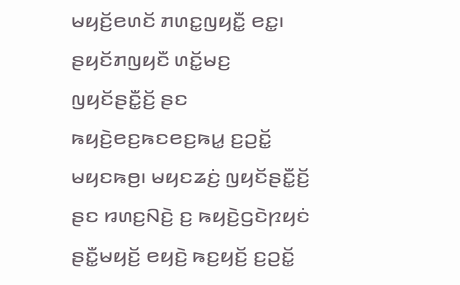ꤗꤟꤢꤩ꤬ꤕꤛꤢꤩ ꤊꤛꤢ꤭ꤜꤟꤢꤪ꤭ ꤕꤢ꤭꤯ ꤔꤟꤢꤩꤊꤜꤟꤢꤪ ꤛꤢꤩ꤭ꤗꤢ꤬ ꤜꤟꤢꤩꤔꤢꤪ꤭ꤢꤩ꤬ ꤔꤢ ꤒꤟꤢꤧ꤬ꤕꤢ꤬ꤒꤢꤕꤢ꤬ꤒꤣ꤭ ꤢ꤬ꤑꤢꤩ꤭ ꤗꤟꤢꤒꤥ꤬꤯ ꤗꤟꤢꤘꤢꤦ꤬ ꤜꤟꤢꤩꤔꤢꤪ꤭ꤢꤩ꤬ ꤔꤢ ꤙꤛꤢ꤬ꤡꤢꤧ꤬ ꤢ꤬ ꤒꤟꤢꤧ꤬ꤞꤢꤧꤐꤟꤢꤦ ꤔꤢꤪ꤭ꤗꤟꤢꤩ꤬ ꤕꤟꤢꤧ꤬ ꤒꤢ꤬ꤟꤢꤩ꤬ ꤢ꤬ꤑꤢꤩ꤭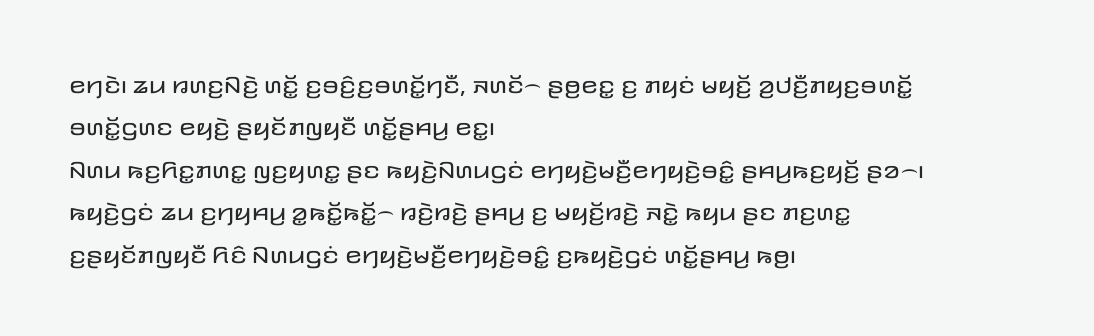ꤕꤚꤢꤧ꤯ ꤘꤣ ꤙꤛꤢ꤬ꤡꤢꤧ꤬ ꤛꤢꤩ꤭ ꤢ꤬ꤋꤢꤨ꤬ꤢ꤬ꤋꤛꤢꤩ꤭ꤚꤢꤪ, ꤏꤛꤢꤩ꤮ ꤔꤥ꤬ꤕꤢ꤭ ꤢ꤬ ꤊꤟꤢꤦ ꤗꤟꤢꤩ꤬ ꤤ꤬ꤓꤢꤪ꤬ꤊꤟꤢ꤬ꤋꤛꤢꤩ꤭ ꤋꤛꤢꤩ꤭ꤞꤛꤢ ꤕꤟꤢꤧ꤬ ꤔꤟꤢꤩꤊꤜꤟꤢꤪ ꤛꤢꤩ꤭ꤔꤌꤣ꤬ ꤕꤢ꤭꤯
ꤡꤛꤣ ꤒꤢ꤬ꤖꤢ꤭ꤊꤛꤢ꤭ ꤜꤢ꤬ꤟꤛꤢ꤭ ꤔꤢ ꤒꤟꤢꤧ꤬ꤡꤛꤣꤞꤢꤦ ꤕꤚꤟꤢꤧ꤬ꤗꤢꤪ꤬ꤕꤚꤟꤢꤧ꤬ꤋꤢꤨ꤭ ꤔꤌꤣ꤬ꤒꤢ꤬ꤟꤢꤩ꤬ ꤔꤤ꤮꤯ ꤒꤟꤢꤧ꤬ꤞꤢꤦ ꤘꤣ ꤢ꤬ꤚꤟꤌꤣ꤬ ꤤ꤭ꤒꤢꤩ꤭ꤒꤢꤩ꤭꤮ ꤙꤢꤧ꤬ꤙꤢꤧ꤬ ꤔꤌꤣ꤬ ꤢ꤬ ꤗꤟꤢꤩ꤬ꤙꤢꤧ꤬ ꤏꤢꤧ꤭ ꤒꤟꤣ ꤔꤢ ꤊꤢ꤬ꤛꤢ꤭ ꤢ꤬ꤔꤟꤢꤩꤊꤜꤟꤢꤪ ꤖꤢꤨ ꤡꤛꤣꤞꤢꤦ ꤕꤚꤟꤢꤧ꤬ꤗꤢꤪ꤬ꤕꤚꤟꤢꤧ꤬ꤋꤢꤨ꤭ ꤢ꤬ꤒꤟꤢꤧ꤬ꤞꤢꤦ ꤛꤢꤩ꤭ꤔꤌꤣ꤬ ꤒꤥ꤬꤯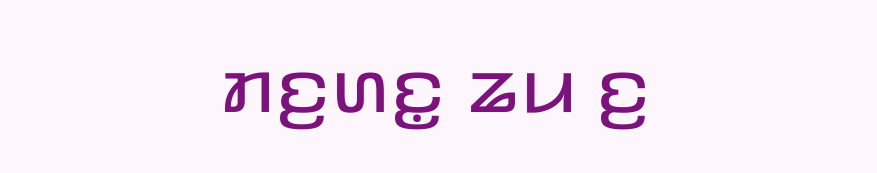ꤊꤢ꤬ꤛꤢ꤭ ꤘꤣ ꤢ꤬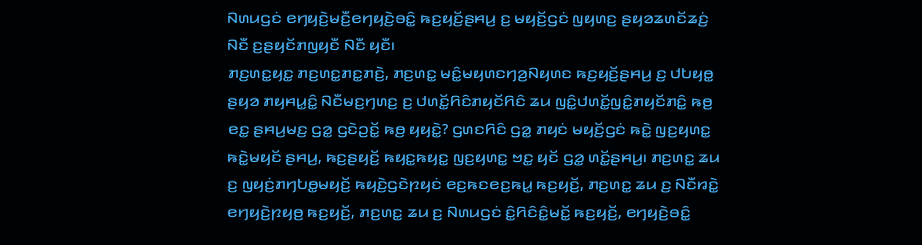ꤡꤛꤣꤞꤢꤦ ꤕꤚꤟꤢꤧ꤬ꤗꤢꤪ꤬ꤕꤚꤟꤢꤧ꤬ꤋꤢꤨ꤭ ꤒꤢ꤬ꤟꤢꤩ꤬ꤔꤌꤣ꤬ ꤢ꤬ ꤗꤟꤢꤩ꤬ꤞꤢꤦ ꤜꤟꤛꤢ꤬ ꤔꤟꤤꤘꤛꤢꤩꤘꤢꤦ꤬ ꤡꤢꤪ ꤢ꤬ꤔꤟꤢꤩꤊꤜꤟꤢꤪ ꤡꤢꤪ ꤟꤢꤪ꤯
ꤊꤢ꤬ꤛꤢ꤭ꤟꤢ꤭ ꤊꤢ꤬ꤛꤢ꤭ꤊꤢ꤭ꤊꤢꤧ꤬, ꤊꤢ꤬ꤛꤢ꤭ ꤗꤢꤨ꤭ꤗꤟꤛꤢꤚꤤ꤬ꤡꤟꤛꤢ ꤒꤢ꤬ꤟꤢꤩ꤬ꤔꤌꤣ꤬ ꤢ꤬ ꤓꤝꤟꤥ꤭ ꤔꤟꤤ ꤊꤟꤌꤣ꤭ꤢꤨ꤭ ꤡꤢꤪꤗꤢ꤬ꤚꤛꤢ꤬ ꤢ꤬ ꤓꤛꤢꤩ꤭ꤖꤢꤨꤊꤟꤢꤩꤖꤢꤨ ꤘꤣ ꤜꤢꤨ꤭ꤓꤛꤢꤩ꤭ꤜꤢꤨ꤭ꤊꤟꤢꤩꤊꤢꤨ꤭ ꤒꤥ꤬ ꤕꤢ꤭ ꤔꤌꤣ꤬ꤗꤢ꤬ ꤞꤤ꤭ ꤞꤢꤧꤑꤢꤩ꤭ ꤒꤥ꤬ ꤟꤟꤢꤧ꤭? ꤞꤛꤢꤖꤢꤨ ꤞꤤ꤭ ꤊꤟꤢꤦ ꤗꤟꤢꤩ꤬ꤞꤢꤦ ꤒꤢꤧ꤭ ꤜꤢ꤬ꤟꤛꤢ꤭ ꤒꤢꤧ꤭ꤗꤟꤢꤩ ꤔꤌꤣ꤬, ꤒꤢ꤬ꤔꤟꤢꤩ꤬ ꤒꤟꤢ꤭ꤒꤟꤢ꤭ ꤜꤢ꤬ꤟꤛꤢ꤭ ꤠꤢ꤭ ꤟꤢꤩ ꤞꤤ꤭ ꤛꤢꤩ꤭ꤔꤌꤣ꤬꤯ ꤊꤢ꤬ꤛꤢ꤭ ꤘꤣ ꤢ꤬ ꤜꤟꤢꤦ꤬ꤊꤚꤝꤥ꤭ꤗꤟꤢꤩ꤬ ꤒꤟꤢꤧ꤬ꤞꤢꤧꤐꤟꤢꤦ ꤕꤢ꤬ꤒꤢꤕꤢ꤬ꤒꤣ꤭ ꤒꤢ꤬ꤟꤢꤩ꤬, ꤊꤢ꤬ꤛꤢ꤭ ꤘꤣ ꤢ꤬ ꤡꤢꤪꤙꤢꤧ꤭ ꤕꤚꤟꤢꤧ꤬ꤐꤟꤥ꤬ ꤒꤢ꤬ꤟꤢꤩ꤬, ꤊꤢ꤬ꤛꤢ꤭ ꤘꤣ ꤢ꤬ ꤡꤛꤣꤞꤢꤦ ꤢꤨ꤭ꤖꤢꤨꤢꤨ꤭ꤗꤢꤩ꤭ ꤒꤢ꤬ꤟꤢꤩ꤬, ꤕꤚꤟꤢꤧ꤬ꤋꤢꤨ꤭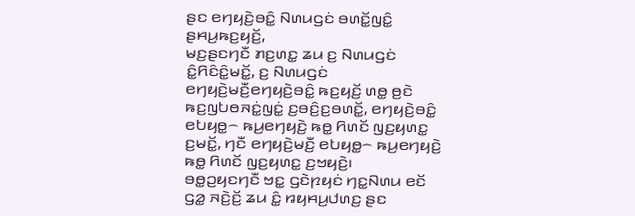ꤔꤢ ꤕꤚꤟꤢꤧ꤬ꤋꤢꤨ꤭ ꤡꤛꤣꤞꤢꤦ ꤋꤛꤢꤩ꤭ꤜꤢꤨ꤭ ꤔꤌꤣ꤬ꤒꤢ꤬ꤟꤢꤩ꤬,
ꤗꤢ꤬ꤔꤢꤚꤢꤪ ꤊꤢ꤬ꤛꤢ꤭ ꤘꤣ ꤢ꤬ ꤡꤛꤣꤞꤢꤦ ꤢꤨ꤭ꤖꤢꤨꤢꤨ꤭ꤗꤢꤩ꤭, ꤢ꤬ ꤡꤛꤣꤞꤢꤦ ꤕꤚꤟꤢꤧ꤬ꤗꤢꤪ꤬ꤕꤚꤟꤢꤧ꤬ꤋꤢꤨ꤭ ꤒꤢ꤬ꤟꤢꤩ꤬ ꤛꤥ꤭ ꤥ꤬ꤢꤧ ꤒꤢ꤬ꤜꤝꤥꤏꤢꤦ꤭ꤜꤢꤦ꤭ ꤢ꤬ꤋꤢꤨ꤬ꤢ꤬ꤋꤛꤢꤩ꤭, ꤕꤚꤟꤢꤧ꤬ꤋꤢꤨ꤭ ꤕꤝꤟꤥ꤭꤮ ꤒꤣ꤬ꤕꤚꤟꤢꤧ꤬ ꤒꤥ꤭ ꤖꤛꤢꤩ ꤜꤢ꤬ꤟꤛꤢ꤭ ꤢ꤬ꤗꤢꤩ꤭, ꤚꤢꤪ ꤕꤚꤟꤢꤧ꤬ꤗꤢꤪ꤬ ꤕꤝꤟꤥ꤭꤮ ꤒꤣ꤬ꤕꤚꤟꤢꤧ꤬ ꤒꤥ꤭ ꤖꤛꤢꤩ ꤜꤢ꤬ꤟꤛꤢ꤭ ꤢ꤬ꤠꤟꤢꤧ꤬꤯
ꤋꤥ꤭ꤑꤟꤢꤚꤢꤪ ꤠꤢ꤭ ꤞꤢꤧꤐꤟꤢꤦ ꤚꤢ꤭ꤡꤛꤣ ꤕꤢꤩ ꤞꤤ꤭ ꤏꤢꤧ꤬ꤢꤩ꤬ ꤘꤣ ꤢꤨ꤭ ꤙꤟꤌꤣ꤬ꤓꤛꤢ꤬ ꤔꤢ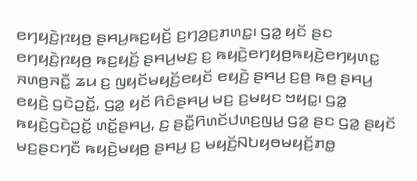ꤕꤚꤟꤢꤧ꤬ꤐꤟꤥ꤬ ꤔꤌꤣ꤬ꤒꤢ꤬ꤟꤢꤩ꤬ ꤢ꤬ꤚꤤ꤬ꤢ꤬ꤊꤛꤢ꤭꤯ ꤞꤤ꤭ ꤟꤢꤩ ꤔꤢ ꤕꤚꤟꤢꤧ꤬ꤐꤟꤥ꤬ ꤒꤢ꤬ꤟꤢꤩ꤬ ꤔꤌꤣ꤬ꤗꤢ꤬ ꤢ꤬ ꤒꤟꤢꤧ꤬ꤕꤚꤟꤥ꤬ꤒꤟꤢꤧ꤬ꤕꤚꤟꤛꤢ꤭ ꤏꤛꤥ꤬ꤏꤢꤪ꤭ ꤘꤣ ꤢ꤬ ꤜꤟꤢꤩꤗꤟꤢꤩ꤬ꤕꤟꤢꤩ ꤕꤟꤢꤧ꤬ ꤔꤌꤣ꤬ ꤢ꤬ꤥ꤬ ꤒꤥ꤬ ꤔꤌꤣ꤬ ꤕꤟꤢꤧ꤬ ꤞꤢꤧꤑꤢꤩ꤭, ꤞꤤ꤭ ꤟꤢꤩ ꤖꤢꤨꤔꤌꤣ꤬ ꤗꤢ꤬ ꤢ꤬ꤗꤟꤢ ꤠꤟꤢ꤭꤯ ꤞꤤ꤭ ꤒꤟꤢꤧ꤬ꤞꤢꤧꤑꤢꤩ꤭ ꤛꤢꤩ꤭ꤔꤌꤣ꤬, ꤢ꤬ ꤔꤢꤪ꤭ꤖꤛꤢꤩꤓꤛꤢ꤬ꤜꤣ꤭ ꤞꤤ꤭ ꤔꤢ ꤞꤤ꤭ ꤔꤟꤢꤩ ꤗꤢ꤬ꤔꤢꤚꤢꤪ ꤒꤟꤢꤧ꤬ꤗꤟꤥ꤬ ꤔꤌꤣ꤬ ꤢ꤬ ꤗꤟꤢꤩ꤬ꤡꤝꤟꤥꤗꤟꤢꤩ꤬ꤊꤥ꤭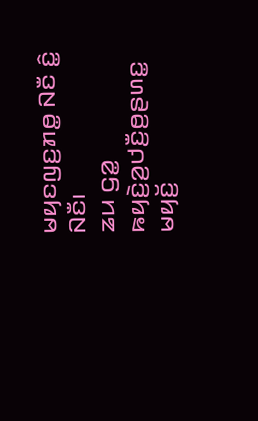ꤗꤟꤢꤜꤢ꤬ꤊꤥ꤭ ꤡꤢꤪ ꤢꤨ꤭ ꤡꤢꤪ꤯
ꤘꤣ ꤞꤤ꤭ ꤒꤟꤢꤧ꤬ꤤ꤬ꤓꤢꤪ꤬ꤥ꤬ꤔꤛꤢ꤭ ꤗꤟꤢꤩ꤬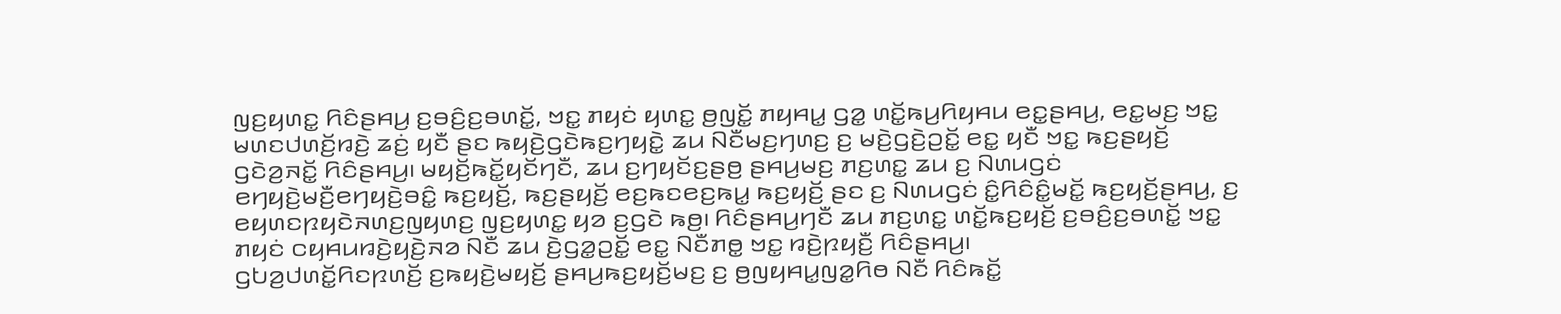ꤜꤢ꤬ꤟꤛꤢ꤭ ꤖꤢꤨꤔꤌꤣ꤬ ꤢ꤬ꤋꤢꤨ꤬ꤢ꤬ꤋꤛꤢꤩ꤭, ꤠꤢ꤭ ꤊꤟꤢꤦ ꤟꤛꤢ꤭ ꤥ꤬ꤜꤢꤩ꤭ ꤊꤟꤌꤣ꤭ ꤞꤤ꤭ ꤛꤢꤩ꤭ꤒꤣ꤬ꤖꤟꤌꤣ ꤕꤢ꤭ꤔꤌꤣ꤬, ꤕꤢ꤭ꤗꤢ꤬ ꤠꤢ꤭ ꤗꤛꤢꤓꤛꤢꤩ꤬ꤙꤢꤧ꤬ ꤘꤢꤦ꤬ ꤟꤢꤪ ꤔꤢ ꤒꤟꤢꤧ꤬ꤞꤢꤧꤒꤢ꤬ꤚꤟꤢꤧ꤭ ꤘꤣ ꤡꤢꤪꤗꤢ꤬ꤚꤛꤢ꤬ ꤢ꤬ ꤗꤢꤧ꤬ꤞꤢꤧ꤬ꤑꤢꤩ꤭ ꤕꤢ꤭ ꤟꤢꤪ ꤠꤢ꤭ ꤒꤢ꤬ꤔꤟꤢꤩ꤬ ꤞꤢꤧꤤ꤬ꤏꤢꤩ꤭ ꤖꤢꤨꤔꤌꤣ꤬꤯ ꤗꤟꤢꤩ꤬ꤒꤢꤩ꤭ꤟꤢꤩꤚꤢꤪ, ꤘꤣ ꤢ꤬ꤚꤟꤢꤩꤢ꤬ꤔꤥ꤬ ꤔꤌꤣ꤬ꤗꤢ꤬ ꤊꤢ꤬ꤛꤢ꤭ ꤘꤣ ꤢ꤬ ꤡꤛꤣꤞꤢꤦ ꤕꤚꤟꤢꤧ꤬ꤗꤢꤪ꤬ꤕꤚꤟꤢꤧ꤬ꤋꤢꤨ꤭ ꤒꤢ꤬ꤟꤢꤩ꤬, ꤒꤢ꤬ꤔꤟꤢꤩ꤬ ꤕꤢ꤬ꤒꤢꤕꤢ꤬ꤒꤣ꤭ ꤒꤢ꤬ꤟꤢꤩ꤬ ꤔꤢ ꤢ꤬ ꤡꤛꤣꤞꤢꤦ ꤢꤨ꤭ꤖꤢꤨꤢꤨ꤭ꤗꤢꤩ꤭ ꤒꤢ꤬ꤟꤢꤩ꤬ꤔꤌꤣ꤬, ꤢ꤬ ꤕꤟꤛꤢꤐꤟꤢꤧꤏꤛꤢ꤬ꤜꤟꤛꤢ꤬ ꤜꤢ꤬ꤟꤛꤢ꤭ ꤟꤤ ꤢ꤬ꤞꤢꤧ ꤒꤥ꤬꤯ ꤖꤢꤨꤔꤌꤣ꤬ꤚꤢꤪ ꤘꤣ ꤊꤢ꤬ꤛꤢ꤭ ꤛꤢꤩ꤭ꤒꤢ꤬ꤟꤢꤩ꤬ ꤢ꤬ꤋꤢꤨ꤬ꤢ꤬ꤋꤛꤢꤩ꤭ ꤠꤢ꤭ ꤊꤟꤢꤦ ꤍꤟꤌꤣꤙꤢꤧ꤬ꤟꤢꤧ꤬ꤏꤤ ꤡꤢꤪ ꤘꤣ ꤢꤧ꤬ꤞꤤ꤭ꤑꤢꤩ꤭ ꤕꤢ꤭ ꤡꤢꤪꤊꤥ꤭ ꤠꤢ꤭ ꤙꤢꤧ꤬ꤐꤟꤢꤪ꤬ ꤖꤢꤨꤔꤌꤣ꤬꤯
ꤞꤝꤤ꤬ꤓꤛꤢꤩ꤭ꤖꤢꤐꤛꤢꤩ꤬ ꤢ꤬ꤒꤟꤢꤧ꤬ꤗꤟꤢꤩ꤬ ꤔꤌꤣ꤬ꤒꤢ꤬ꤟꤢꤩ꤬ꤗꤢ꤬ ꤢ꤬ ꤥ꤬ꤜꤟꤌꤣ꤭ꤜꤤ꤭ꤖꤥ ꤡꤢꤪ ꤖꤢꤨꤒꤢꤩ꤭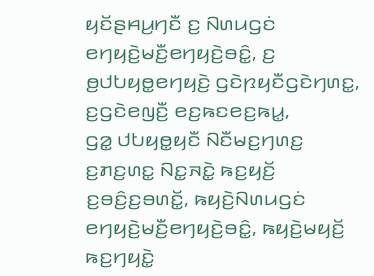ꤟꤢꤩꤔꤌꤣ꤬ꤚꤢꤪ ꤢ꤬ ꤡꤛꤣꤞꤢꤦ ꤕꤚꤟꤢꤧ꤬ꤗꤢꤪ꤬ꤕꤚꤟꤢꤧ꤬ꤋꤢꤨ꤭, ꤢ꤬ ꤥ꤬ꤓꤝꤟꤥ꤭ꤕꤚꤟꤢꤧ꤬ ꤞꤢꤧꤐꤟꤢꤪꤞꤢꤧꤚꤛꤢ꤭, ꤢ꤬ꤞꤢꤧꤕꤜꤢꤪ꤬ ꤕꤢ꤬ꤒꤢꤕꤢ꤬ꤒꤣ꤭,
ꤞꤤ꤭ ꤓꤝꤟꤥ꤭ꤟꤢꤪ ꤡꤢꤪꤗꤢ꤬ꤚꤛꤢ꤬ ꤢ꤬ꤊꤢ꤬ꤛꤢ꤭ ꤡꤢ꤭ꤏꤢꤧ꤭ ꤒꤢ꤬ꤟꤢꤩ꤬ ꤢ꤬ꤋꤢꤨ꤬ꤢ꤬ꤋꤛꤢꤩ꤭, ꤒꤟꤢꤧ꤬ꤡꤛꤣꤞꤢꤦ ꤕꤚꤟꤢꤧ꤬ꤗꤢꤪ꤬ꤕꤚꤟꤢꤧ꤬ꤋꤢꤨ꤭, ꤒꤟꤢꤧ꤬ꤗꤟꤢꤩ꤬ ꤒꤢ꤬ꤚꤟꤢꤧ꤭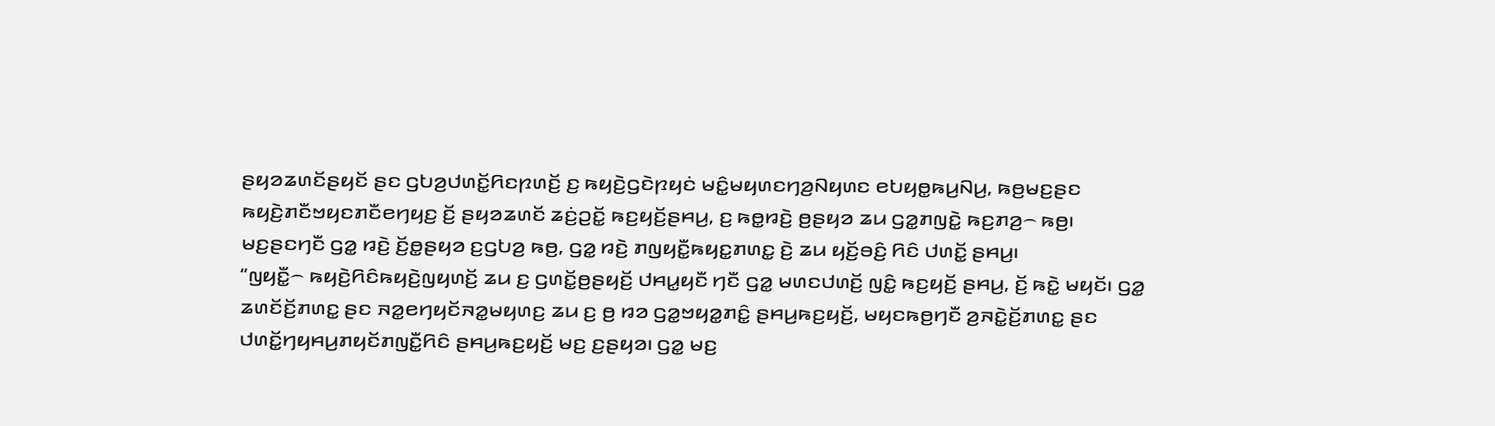ꤔꤟꤤꤘꤛꤢꤩꤔꤟꤢꤩ ꤔꤢ ꤞꤝꤤ꤬ꤓꤛꤢꤩ꤭ꤖꤢꤐꤛꤢꤩ꤬ ꤢ꤬ ꤒꤟꤢꤧ꤬ꤞꤢꤧꤐꤟꤢꤦ ꤗꤢꤨ꤭ꤗꤟꤛꤢꤚꤤ꤬ꤡꤟꤛꤢ ꤕꤝꤟꤥ꤭ꤒꤣ꤬ꤡꤣ꤬, ꤒꤥ꤬ꤗꤢ꤬ꤔꤢ ꤒꤟꤢꤧ꤬ꤊꤢꤪꤠꤟꤢꤊꤢꤪꤕꤚꤟꤢ꤬ ꤢꤩ꤬ ꤔꤟꤤꤘꤛꤢꤩ ꤘꤢꤦ꤬ꤑꤢꤩ꤭ ꤒꤢ꤬ꤟꤢꤩ꤬ꤔꤌꤣ꤬, ꤢ꤬ ꤒꤥ꤭ꤙꤢꤧ꤬ ꤥ꤬ꤔꤟꤤ ꤘꤣ ꤞꤤ꤭ꤊꤜꤢꤧ꤭ ꤒꤢ꤬ꤊꤤ꤬꤮ ꤒꤥ꤬꤯
ꤗꤢ꤬ꤔꤢꤚꤢꤪ ꤞꤤ꤭ ꤙꤢꤧ꤬ ꤢꤩ꤬ꤥ꤭ꤔꤟꤤ ꤢ꤬ꤞꤝꤤ꤬ ꤒꤥ꤬, ꤞꤤ꤭ ꤙꤢꤧ꤬ ꤊꤜꤟꤢꤪ꤭ꤒꤟꤢ꤭ꤊꤛꤢ꤭ ꤢꤧ꤬ ꤘꤣ ꤟꤢꤩ꤬ꤋꤢꤨ꤬ ꤖꤢꤨ ꤓꤛꤢꤩ꤭ ꤔꤌꤣ꤬꤯
“ꤜꤟꤢꤪ꤭꤮ ꤒꤟꤢꤧ꤬ꤖꤢꤨꤒꤟꤢꤧ꤬ꤜꤟꤛꤢꤩ꤬ ꤘꤣ ꤢ꤬ ꤞꤛꤢꤩ꤭ꤥ꤬ꤔꤟꤢꤩ꤬ ꤓꤌꤣ꤭ꤟꤢꤪ ꤚꤢꤪ ꤞꤤ꤭ ꤗꤛꤢꤓꤛꤢꤩ꤬ ꤜꤢꤨ꤭ ꤒꤢ꤬ꤟꤢꤩ꤬ ꤔꤌꤣ꤬, ꤢꤩ꤬ ꤒꤢꤧ꤭ ꤗꤟꤢꤩ꤯ ꤞꤤ꤭ ꤘꤛꤢꤩꤢꤩ꤬ꤊꤛꤢ꤭ ꤔꤢ ꤏꤤ꤭ꤕꤚꤟꤢꤩꤏꤤ꤭ꤗꤟꤛꤢ꤬ ꤘꤣ ꤢ꤬ ꤥ꤬ ꤙꤤ ꤞꤤ꤭ꤠꤟꤤ꤭ꤊꤢꤨ꤭ ꤔꤌꤣ꤬ꤒꤢ꤬ꤟꤢꤩ꤬, ꤗꤟꤢꤒꤥ꤬ꤚꤢꤪ ꤤ꤬ꤏꤢꤧ꤭ꤢꤩ꤬ꤊꤛꤢ꤭ ꤔꤢ ꤓꤛꤢꤩ꤭ꤚꤟꤌꤣ꤬ꤊꤟꤢꤩꤊꤜꤢꤪ꤭ꤖꤢꤨ ꤔꤌꤣ꤬ꤒꤢ꤬ꤟꤢꤩ꤬ ꤗꤢ꤬ ꤢ꤬ꤔꤟꤤ꤯ ꤞꤤ꤭ ꤗꤢ꤬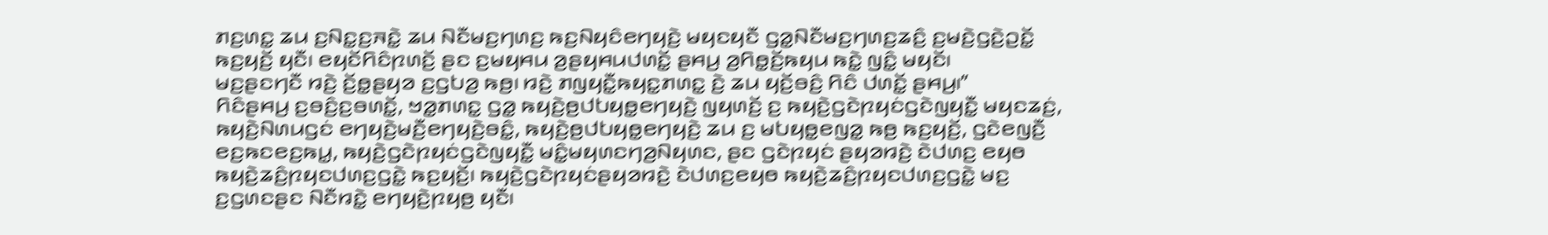ꤊꤢ꤬ꤛꤢ꤭ ꤘꤣ ꤢ꤬ꤡꤢ꤭ꤢ꤬ꤏꤢꤧ꤭ ꤘꤣ ꤡꤢꤪꤗꤢ꤬ꤚꤛꤢ꤬ ꤒꤢ꤬ꤡꤟꤢꤨꤕꤚꤟꤢꤧ꤬ ꤗꤟꤢꤟꤢꤪ ꤞꤤ꤭ꤡꤢꤪꤗꤢ꤬ꤚꤛꤢ꤬ꤘꤢꤨ꤬ ꤢ꤬ꤗꤢꤧ꤬ꤞꤢꤧ꤬ꤑꤢꤩ꤭ ꤒꤢ꤬ꤟꤢꤩ꤬ ꤟꤢꤪ꤯ ꤕꤟꤢꤩꤖꤢꤨꤐꤛꤢꤩ꤬ ꤔꤢ ꤢ꤬ꤗꤟꤌꤣ ꤤ꤬ꤔꤟꤌꤣꤓꤛꤢꤩ꤭ ꤔꤌꤣ꤬ ꤤ꤬ꤖꤥ꤭ꤢꤩ꤬ꤒꤟꤣ ꤒꤢꤧ꤭ ꤜꤢꤨ꤭ ꤗꤟꤢꤩ꤯
ꤗꤢ꤬ꤔꤢꤚꤢꤪ ꤙꤢꤧ꤬ ꤢꤩ꤬ꤥ꤭ꤔꤟꤤ ꤢ꤬ꤞꤝꤤ꤬ ꤒꤥ꤬꤯ ꤙꤢꤧ꤬ ꤊꤜꤟꤢꤪ꤭ꤒꤟꤢ꤭ꤊꤛꤢ꤭ ꤢꤧ꤬ ꤘꤣ ꤟꤢꤩ꤬ꤋꤢꤨ꤬ ꤖꤢꤨ ꤓꤛꤢꤩ꤭ ꤔꤌꤣ꤬꤯”
ꤖꤢꤨꤔꤌꤣ꤬ ꤢ꤬ꤋꤢꤨ꤬ꤢ꤬ꤋꤛꤢꤩ꤭, ꤠꤤ꤭ꤊꤛꤢ꤭ ꤞꤤ꤭ ꤒꤟꤢꤧ꤬ꤥ꤬ꤓꤝꤟꤥ꤭ꤕꤚꤟꤢꤧ꤬ ꤜꤟꤛꤢꤩ꤬ ꤢ꤬ ꤒꤟꤢꤧ꤬ꤞꤢꤧꤐꤟꤢꤦꤞꤢꤧꤜꤟꤢꤪ꤭ ꤗꤟꤢꤘꤢꤦ꤬, ꤒꤟꤢꤧ꤬ꤡꤛꤣꤞꤢꤦ ꤕꤚꤟꤢꤧ꤬ꤗꤢꤪ꤬ꤕꤚꤟꤢꤧ꤬ꤋꤢꤨ꤭, ꤒꤟꤢꤧ꤬ꤥ꤬ꤓꤝꤟꤥ꤭ꤕꤚꤟꤢꤧ꤬ ꤘꤣ ꤢ꤬ ꤗꤝꤟꤥ꤭ꤕꤜꤤ꤭ ꤒꤥ꤬ ꤒꤢ꤬ꤟꤢꤩ꤬, ꤞꤢꤧꤕꤜꤢꤪ꤬ ꤕꤢ꤬ꤒꤢꤕꤢ꤬ꤒꤣ꤭, ꤒꤟꤢꤧ꤬ꤞꤢꤧꤐꤟꤢꤦꤞꤢꤧꤜꤟꤢꤪ꤭ ꤗꤢꤨ꤭ꤗꤟꤛꤢꤚꤤ꤬ꤡꤟꤛꤢ, ꤔꤢ ꤞꤢꤧꤐꤟꤢꤦ ꤔꤟꤤꤙꤢꤧ꤬ ꤢꤧꤓꤛꤢ꤬ ꤕꤟꤥ ꤒꤟꤢꤧ꤬ꤘꤢꤨ꤬ꤐꤟꤢꤓꤛꤢ꤬ꤞꤢꤧ꤭ ꤒꤢ꤬ꤟꤢꤩ꤬꤯ ꤒꤟꤢꤧ꤬ꤞꤢꤧꤐꤟꤢꤦꤔꤟꤤꤙꤢꤧ꤬ ꤢꤧꤓꤛꤢ꤬ꤕꤟꤥ ꤒꤟꤢꤧ꤬ꤘꤢꤨ꤬ꤐꤟꤢꤓꤛꤢ꤬ꤞꤢꤧ꤭ ꤗꤢ꤬ ꤢ꤬ꤞꤛꤢꤔꤢ ꤡꤢꤪꤙꤢꤧ꤭ ꤕꤚꤟꤢꤧ꤬ꤐꤟꤥ꤬ ꤟꤢꤪ꤯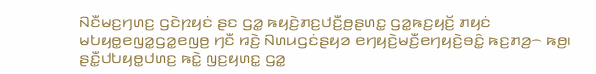ꤡꤢꤪꤗꤢ꤬ꤚꤛꤢ꤬ ꤞꤢꤧꤐꤟꤢꤦ ꤔꤢ ꤞꤤ꤭ ꤒꤟꤢꤧ꤬ꤊꤢ꤬ꤓꤢꤪ꤬ꤥ꤬ꤔꤛꤢ꤭ ꤞꤤ꤭ꤒꤢ꤬ꤟꤢꤩ꤬ ꤊꤟꤢꤦ ꤗꤝꤟꤥ꤭ꤕꤜꤤ꤭ꤞꤤ꤭ꤕꤜꤥ꤬ ꤚꤢꤪ ꤙꤢꤧ꤬ ꤡꤛꤣꤞꤢꤦꤔꤟꤤ ꤕꤚꤟꤢꤧ꤬ꤗꤢꤪ꤬ꤕꤚꤟꤢꤧ꤬ꤋꤢꤨ꤭ ꤒꤢ꤬ꤊꤤ꤬꤮ ꤒꤥ꤬꤯
ꤔꤢꤪ꤭ꤓꤝꤟꤥ꤭ꤓꤛꤢ꤬ ꤒꤢꤧ꤭ ꤜꤢ꤬ꤟꤛꤢ꤭ ꤞꤤ꤭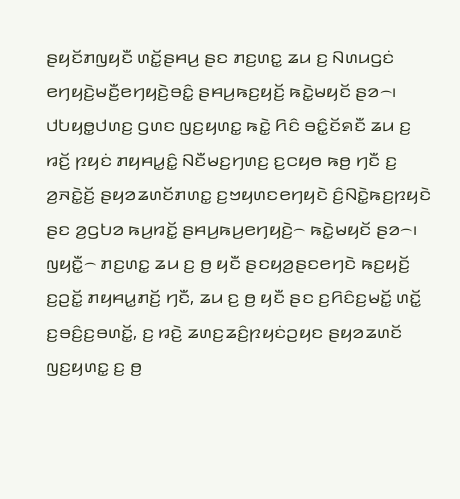ꤔꤟꤢꤩꤊꤜꤟꤢꤪ ꤛꤢꤩ꤭ꤔꤌꤣ꤬ ꤔꤢ ꤊꤢ꤬ꤛꤢ꤭ ꤘꤣ ꤢ꤬ ꤡꤛꤣꤞꤢꤦ ꤕꤚꤟꤢꤧ꤬ꤗꤢꤪ꤬ꤕꤚꤟꤢꤧ꤬ꤋꤢꤨ꤭ ꤔꤌꤣ꤬ꤒꤢ꤬ꤟꤢꤩ꤬ ꤒꤢꤧ꤭ꤗꤟꤢꤩ ꤔꤤ꤮꤯ ꤓꤝꤟꤥ꤭ꤓꤛꤢ꤬ ꤞꤛꤢ ꤜꤢ꤬ꤟꤛꤢ꤭ ꤒꤢꤧ꤭ ꤖꤢꤨ ꤋꤢꤨ꤭ꤢꤩꤎꤢꤪ ꤘꤣ ꤢ꤬ ꤙꤢꤩ꤬ ꤐꤟꤢꤦ ꤊꤟꤌꤣ꤭ꤢꤨ꤭ ꤡꤢꤪꤗꤢ꤬ꤚꤛꤢ꤬ ꤢ꤬ꤍꤟꤥ ꤒꤥ꤬ ꤚꤢꤪ ꤢ꤬ ꤤ꤬ꤏꤢꤧ꤭ꤢꤩ꤬ ꤔꤟꤤꤘꤛꤢꤩꤊꤛꤢ꤭ ꤢ꤬ꤠꤟꤛꤢꤕꤚꤟꤢꤧ ꤢꤨ꤬ꤡꤢꤧ꤭ꤒꤢ꤬ꤐꤟꤢꤧ ꤔꤢ ꤤ꤬ꤞꤝꤤ ꤒꤣ꤬ꤙꤢꤩ꤭ ꤔꤌꤣ꤬ꤒꤣ꤬ꤕꤚꤟꤢꤧ꤬꤮ ꤒꤢꤧ꤭ꤗꤟꤢꤩ ꤔꤤ꤮꤯
ꤜꤟꤢꤪ꤭꤮ ꤊꤢ꤬ꤛꤢ꤭ ꤘꤣ ꤢ꤬ ꤥ꤬ ꤟꤢꤪ ꤔꤢꤟꤤ꤬ꤔꤢꤕꤚꤢꤧ ꤒꤢ꤬ꤟꤢꤩ꤬ ꤢ꤬ꤑꤢꤩ꤭ ꤊꤟꤌꤣ꤭ꤊꤢꤩ꤬ ꤚꤢꤪ, ꤘꤣ ꤢ꤬ ꤥ꤬ ꤟꤢꤪ ꤔꤢ ꤢ꤬ꤖꤢꤨꤢ꤬ꤗꤢꤩ꤭ ꤛꤢꤩ꤭ ꤢ꤬ꤋꤢꤨ꤬ꤢ꤬ꤋꤛꤢꤩ꤭, ꤢ꤬ ꤙꤢꤧ꤬ ꤘꤛꤢ꤬ꤘꤢꤨ꤬ꤐꤟꤢꤦꤑꤟꤢ ꤔꤟꤤꤘꤛꤢꤩ ꤜꤢ꤬ꤟꤛꤢ꤭ ꤢ꤬ ꤥ꤬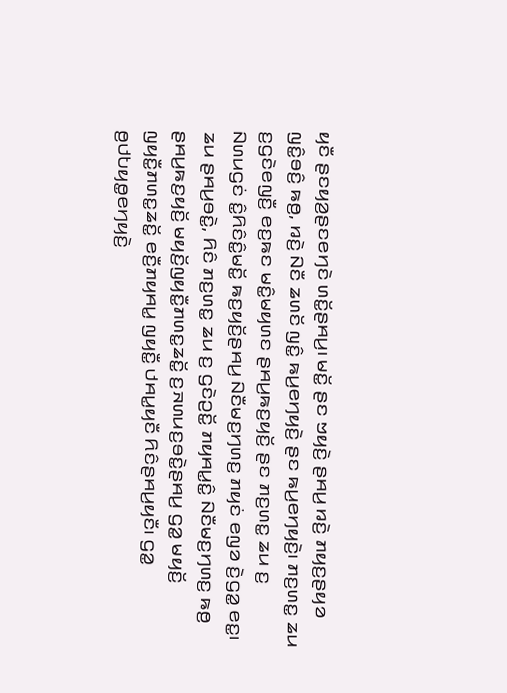ꤟꤢꤪ ꤔꤢꤟꤤ꤬ꤔꤢꤕꤚꤢꤧ ꤛꤢꤩ꤭ꤔꤌꤣ꤬꤯ ꤗꤢꤩ꤭ ꤔꤢ ꤠꤟꤢꤧ꤬ ꤔꤌꤣ꤬ ꤙꤢꤧ꤬ ꤊꤟꤢ꤬ꤔꤟꤤ ꤜꤢꤨ꤭ꤋꤢꤨ꤬ ꤒꤥ꤬, ꤙꤢꤧ꤬ ꤡꤢꤪ ꤘꤛꤢꤩ ꤜꤢꤨ꤭ ꤒꤣ꤬ꤕꤚꤟꤢꤧ꤬ ꤔꤢ ꤒꤣ꤬ꤕꤚꤟꤢꤧ꤬꤯ ꤊꤢ꤬ꤛꤢ꤭ ꤘꤣ ꤢ꤬ꤞꤢꤧꤕꤜꤢꤪ꤬ ꤕꤢ꤬ꤒꤢ ꤗꤢꤨ꤭ꤗꤟꤛꤢ ꤔꤌꤣ꤬ꤒꤢ꤬ꤟꤢꤩ꤬ ꤔꤢ ꤊꤢ꤬ꤛꤢ꤭ ꤘꤣ ꤢ꤬ ꤡꤛꤣꤞꤢꤦ ꤢꤨ꤭ꤖꤢꤨꤢꤨ꤭ꤗꤢꤩ꤭ ꤒꤢ꤬ꤟꤢꤩ꤬ꤔꤌꤣ꤬ ꤡꤢꤪꤗꤢ꤬ꤚꤛꤢ꤬ ꤊꤟꤢꤦ ꤕꤜꤤ ꤢꤧ꤬ꤞꤤ꤭ ꤕꤢ꤭꤯
ꤘꤣ ꤔꤌꤣ꤬ꤋꤢꤧ꤭, ꤖꤢꤨ ꤊꤢ꤬ꤛꤢ꤭ ꤘꤣ ꤢ꤬ ꤞꤢꤧꤑꤢꤩ꤭ ꤊꤟꤌꤣ꤭ꤢꤨ꤭ ꤡꤢꤪꤗꤢ꤬ꤚꤛꤢ꤬ ꤒꤥ꤬ ꤔꤌꤣ꤬ꤒꤢ꤬ꤟꤢꤩ꤬ ꤗꤟꤢꤩ꤬ꤜꤟꤢꤪ꤭ꤊꤛꤢ꤭ꤘꤢꤩ꤭ ꤢ꤬ꤏꤛꤣꤢ꤬ꤋꤢꤧ꤭ꤔꤌꤣ꤬ ꤞꤤ꤭ ꤗꤟꤢꤩ꤬ ꤜꤟꤢꤪ꤭ꤊꤛꤢ꤭ꤘꤢꤩ꤭ ꤕꤢꤪ꤬ꤊꤟꤌꤣ꤭ ꤜꤟꤢꤪ꤭ ꤓꤌꤣ꤭ꤟꤢꤪ ꤖꤢꤨꤔꤌꤣ꤬ꤟꤢꤪ꤯ ꤞꤤ꤭ ꤥ꤬ꤓꤝꤟꤥ꤭ꤕꤚꤟꤢꤧ꤬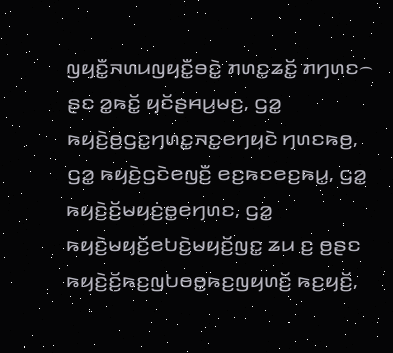ꤜꤟꤢꤪ꤭ꤏꤛꤣꤜꤟꤢꤪ꤭ꤋꤢꤧ꤭ ꤊꤛꤢ꤭ꤘꤢꤩ꤭ ꤊꤚꤛꤢ꤮ ꤔꤢ ꤤ꤭ꤒꤢꤩ꤭ ꤟꤢꤩꤔꤌꤣ꤬ꤗꤢ꤬, ꤞꤤ꤭ ꤒꤟꤢꤧ꤬ꤥ꤬ꤞꤢ꤭ꤚꤛꤢ꤭ꤏꤢ꤭ꤕꤚꤟꤢꤧ ꤚꤛꤢꤒꤥ꤬, ꤞꤤ꤭ ꤒꤟꤢꤧ꤬ꤞꤢꤧꤕꤜꤢꤪ꤬ ꤕꤢ꤬ꤒꤢꤕꤢ꤬ꤒꤣ꤭, ꤞꤤ꤭ ꤒꤟꤢꤧ꤬ꤢꤩ꤬ꤗꤟꤢꤦ꤬ꤥ꤭ꤕꤚꤛꤢ, ꤞꤤ꤭ ꤒꤟꤢꤧ꤬ꤗꤟꤢꤩ꤬ꤕꤝꤢꤧ꤬ꤗꤟꤢꤩ꤬ꤜꤢ꤭ ꤘꤣ ꤢ꤬ ꤥ꤬ꤔꤢ ꤒꤟꤢꤧ꤬ꤢꤩ꤬ꤒꤢ꤬ꤜꤝꤥꤥ꤭ꤒꤢ꤬ꤜꤟꤛꤢꤩ꤬ ꤒꤢ꤬ꤟꤢꤩ꤬,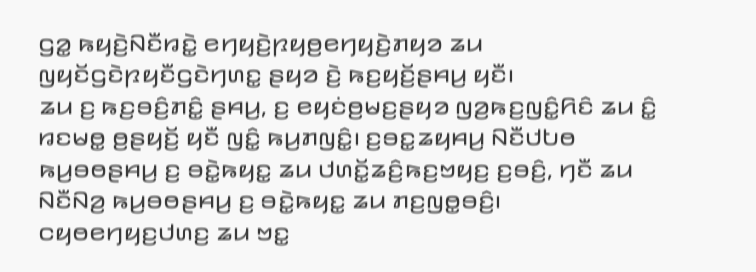ꤞꤤ꤭ ꤒꤟꤢꤧ꤬ꤡꤢꤪꤙꤢꤧ꤭ ꤕꤚꤟꤢꤧ꤬ꤐꤟꤥ꤬ꤕꤚꤟꤢꤧ꤬ꤊꤟꤤ ꤘꤣ ꤜꤟꤢꤩꤞꤢꤧꤐꤟꤢꤪꤞꤢꤧꤚꤛꤢ꤭ ꤔꤟꤤ ꤢꤧ꤬ ꤒꤢ꤬ꤟꤢꤩ꤬ꤔꤌꤣ꤬ ꤟꤢꤪ꤯
ꤘꤣ ꤢ꤬ ꤒꤢ꤬ꤋꤢꤨ꤬ꤊꤢꤨ꤭ ꤔꤌꤣ꤬, ꤢ꤬ ꤕꤟꤢꤦꤥ꤬ꤗꤢ꤬ꤔꤟꤤ ꤜꤤ꤬ꤒꤢ꤬ꤜꤢꤨ꤭ꤖꤢꤨ ꤘꤣ ꤢꤨ꤭ ꤙꤢꤗꤥ꤭ ꤥ꤬ꤔꤟꤢꤩ꤬ ꤟꤢꤪ ꤜꤢꤨ꤭ ꤒꤣ꤬ꤊꤜꤢꤨ꤭꤯ ꤢ꤬ꤋꤢ꤭ꤘꤟꤌꤣ꤬ ꤡꤢꤪꤓꤝꤥ ꤒꤣ꤬ꤋꤥꤔꤌꤣ꤬ ꤢ꤬ ꤋꤢꤧ꤭ꤒꤟꤢ꤭ ꤘꤣ ꤓꤛꤢꤩ꤭ꤘꤢꤨ꤬ꤒꤢ꤬ꤠꤟꤢ꤬ ꤢ꤬ꤋꤢꤨ꤬, ꤚꤢꤪ ꤘꤣ ꤡꤢꤪꤡꤤ꤬ ꤒꤣ꤬ꤋꤥꤔꤌꤣ꤬ ꤢ꤬ ꤋꤢꤧ꤭ꤒꤟꤢ꤭ ꤘꤣ ꤊꤢ꤬ꤜꤥ꤭ꤋꤢꤨ꤬꤯
ꤍꤟꤥꤕꤚꤟꤢ꤬ꤓꤛꤢ꤬ ꤘꤣ ꤠꤢ꤭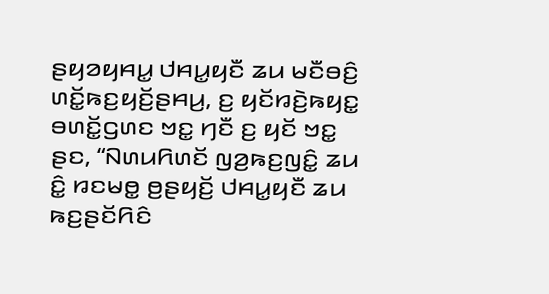ꤔꤟꤤꤟꤌꤣ꤭ ꤓꤌꤣ꤭ꤟꤢꤪ ꤘꤣ ꤗꤢꤪꤋꤢꤨ꤬ ꤛꤢꤩ꤭ꤒꤢ꤬ꤟꤢꤩ꤬ꤔꤌꤣ꤬, ꤢ꤬ ꤟꤢꤩꤙꤢꤧ꤬ꤒꤟꤢ꤭ ꤋꤛꤢꤩ꤭ꤞꤛꤢ ꤠꤢ꤭ ꤚꤢꤪ ꤢ꤬ ꤟꤢꤩ ꤠꤢ꤭ ꤔꤢ, “ꤡꤛꤣꤖꤛꤢꤩ ꤜꤤ꤬ꤒꤢ꤬ꤜꤢꤨ꤭ ꤘꤣ ꤢꤨ꤭ ꤙꤢꤗꤥ꤭ ꤥ꤬ꤔꤟꤢꤩ꤬ ꤓꤌꤣ꤭ꤟꤢꤪ ꤘꤣ ꤒꤢ꤬ꤔꤢꤩꤖꤢꤨ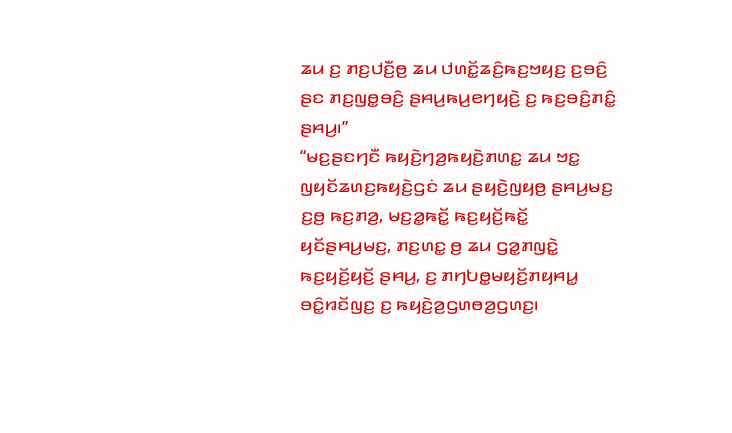ꤘꤣ ꤢ꤬ ꤊꤢ꤬ꤓꤢꤪ꤬ꤥ꤬ ꤘꤣ ꤓꤛꤢꤩ꤭ꤘꤢꤨ꤬ꤒꤢ꤬ꤠꤟꤢ꤬ ꤢ꤬ꤋꤢꤨ꤬ ꤔꤢ ꤊꤢ꤬ꤜꤥ꤭ꤋꤢꤨ꤬ ꤔꤌꤣ꤬ꤒꤣ꤬ꤕꤚꤟꤢꤧ꤬ ꤢ꤬ ꤒꤢ꤬ꤋꤢꤨ꤬ꤊꤢꤨ꤭ ꤔꤌꤣ꤬꤯”
“ꤗꤢ꤬ꤔꤢꤚꤢꤪ ꤒꤟꤢꤧ꤬ꤚꤤ꤬ꤒꤟꤢꤧ꤬ꤊꤛꤢ꤭ ꤘꤣ ꤠꤢ꤭ ꤜꤟꤢꤩꤘꤛꤢ꤬ꤒꤟꤢꤧ꤬ꤞꤢꤦ ꤘꤣ ꤔꤟꤢꤧ꤬ꤜꤟꤥ꤬ ꤔꤌꤣ꤬ꤗꤢ꤬ ꤢ꤬ꤥ꤬ ꤒꤢ꤬ꤊꤤ꤬, ꤗꤢ꤬ꤤ꤭ꤒꤢꤩ꤭ ꤒꤢ꤬ꤟꤢꤩ꤬ꤒꤢꤩ꤭ ꤟꤢꤩꤔꤌꤣ꤬ꤗꤢ꤬, ꤊꤢ꤬ꤛꤢ꤭ ꤥ꤬ ꤘꤣ ꤞꤤ꤭ꤊꤜꤢꤧ꤭ ꤒꤢ꤬ꤟꤢꤩ꤬ꤟꤢꤩ꤬ ꤔꤌꤣ꤬, ꤢ꤬ ꤊꤚꤝꤥ꤭ꤗꤟꤢꤩ꤬ꤊꤟꤌꤣ꤭ ꤋꤢꤨ꤭ꤙꤢꤩꤜꤢ꤬ ꤢ꤬ ꤒꤟꤢꤧ꤬ꤤ꤬ꤞꤛꤥꤤ꤬ꤞꤛꤢ꤬꤯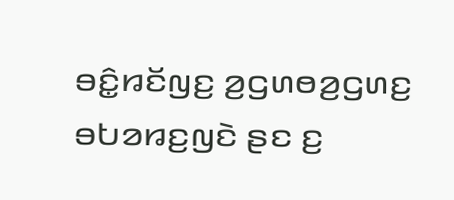ꤋꤢꤨ꤭ꤙꤢꤩꤜꤢ꤬ ꤤ꤬ꤞꤛꤥꤤ꤬ꤞꤛꤢ꤬ ꤋꤝꤤꤙꤢ꤬ꤜꤢꤧ ꤔꤢ ꤢ꤬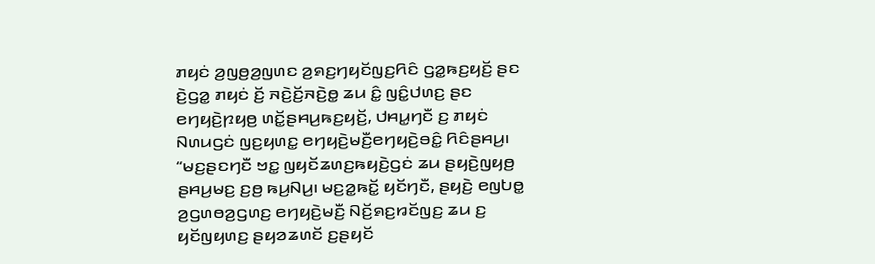ꤊꤟꤢꤦ ꤤ꤬ꤜꤥ꤬ꤤ꤬ꤜꤛꤢ ꤤ꤬ꤎꤢ꤬ꤚꤟꤢꤩꤜꤢ꤬ꤖꤢꤨ ꤞꤤ꤭ꤒꤢ꤬ꤟꤢꤩ꤬ ꤔꤢ ꤢꤧ꤬ꤞꤤ꤭ ꤊꤟꤢꤦ ꤢꤩ꤬ ꤏꤢꤧ꤬ꤢꤩ꤬ꤏꤢꤧ꤬ꤥ꤭ ꤘꤣ ꤢꤨ꤭ ꤜꤢꤨ꤭ꤓꤛꤢ꤬ ꤔꤢ ꤕꤚꤟꤢꤧ꤬ꤐꤟꤥ꤬ ꤛꤢꤩ꤭ꤔꤌꤣ꤬ꤒꤢ꤬ꤟꤢꤩ꤬, ꤓꤌꤣ꤭ꤚꤢꤪ ꤢ꤬ ꤊꤟꤢꤦ ꤡꤛꤣꤞꤢꤦ ꤜꤢ꤬ꤟꤛꤢ꤭ ꤕꤚꤟꤢꤧ꤬ꤗꤢꤪ꤬ꤕꤚꤟꤢꤧ꤬ꤋꤢꤨ꤭ ꤖꤢꤨꤔꤌꤣ꤬꤯
“ꤗꤢ꤬ꤔꤢꤚꤢꤪ ꤠꤢ꤭ ꤜꤟꤢꤩꤘꤛꤢ꤬ꤒꤟꤢꤧ꤬ꤞꤢꤦ ꤘꤣ ꤔꤟꤢꤧ꤬ꤜꤟꤥ꤬ ꤔꤌꤣ꤬ꤗꤢ꤬ ꤢ꤬ꤥ꤬ ꤒꤣ꤬ꤡꤣ꤬꤯ ꤗꤢ꤬ꤤ꤭ꤒꤢꤩ꤭ ꤟꤢꤩꤚꤢꤪ, ꤔꤟꤢꤧ꤬ ꤕꤜꤝꤥ꤭ ꤤ꤬ꤞꤛꤥꤤ꤬ꤞꤛꤢ꤬ ꤕꤚꤟꤢꤧ꤬ꤗꤢꤪ꤬ ꤡꤢꤩ꤬ꤎꤢ꤬ꤙꤢꤩꤜꤢ꤬ ꤘꤣ ꤢ꤬ ꤟꤢꤩꤜꤟꤛꤢ꤬ ꤔꤟꤤꤘꤛꤢꤩ ꤢ꤬ꤔꤟꤢꤩ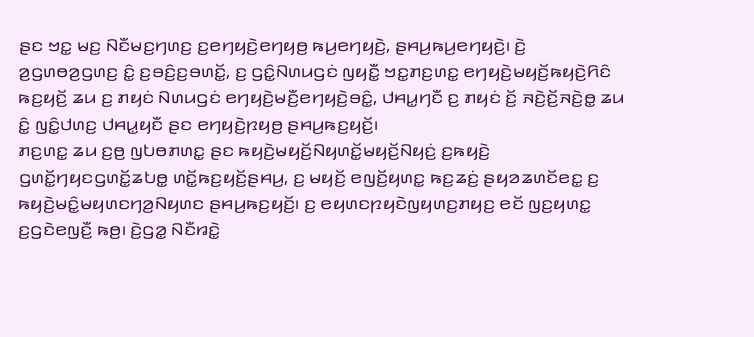ꤔꤢ ꤠꤢ꤭ ꤗꤢ꤬ ꤡꤢꤪꤗꤢ꤬ꤚꤛꤢ꤬ ꤢ꤬ꤕꤚꤟꤢꤧ꤬ꤕꤚꤟꤥ꤬ ꤒꤣ꤬ꤕꤚꤟꤢꤧ꤬, ꤔꤌꤣ꤬ꤒꤣ꤬ꤕꤚꤟꤢꤧ꤬꤯ ꤢꤧ꤬ ꤤ꤬ꤞꤛꤥꤤ꤬ꤞꤛꤢ꤬ ꤢꤨ꤭ ꤢ꤬ꤋꤢꤨ꤬ꤢ꤬ꤋꤛꤢꤩ꤭, ꤢ꤬ ꤞꤢꤨ꤭ꤡꤛꤣꤞꤢꤦ ꤜꤟꤢꤪ꤭ ꤠꤢ꤭ꤊꤢ꤬ꤛꤢ꤭ ꤕꤚꤟꤢꤧ꤬ꤗꤟꤢꤩ꤬ꤒꤟꤢꤧ꤬ꤖꤢꤨ ꤒꤢ꤬ꤟꤢꤩ꤬ ꤘꤣ ꤢ꤬ ꤊꤟꤢꤦ ꤡꤛꤣꤞꤢꤦ ꤕꤚꤟꤢꤧ꤬ꤗꤢꤪ꤬ꤕꤚꤟꤢꤧ꤬ꤋꤢꤨ꤭, ꤓꤌꤣ꤭ꤚꤢꤪ ꤢ꤬ ꤊꤟꤢꤦ ꤢꤩ꤬ ꤏꤢꤧ꤬ꤢꤩ꤬ꤏꤢꤧ꤬ꤥ꤭ ꤘꤣ ꤢꤨ꤭ ꤜꤢꤨ꤭ꤓꤛꤢ꤬ ꤓꤌꤣ꤭ꤟꤢꤪ ꤔꤢ ꤕꤚꤟꤢꤧ꤬ꤐꤟꤥ꤬ ꤔꤌꤣ꤬ꤒꤢ꤬ꤟꤢꤩ꤬꤯
ꤊꤢ꤬ꤛꤢ꤭ ꤘꤣ ꤢ꤬ꤥ꤬ ꤜꤝꤥꤊꤛꤢ꤭ ꤔꤢ ꤒꤟꤢꤧ꤬ꤗꤟꤢꤩ꤬ꤡꤟꤛꤢꤩ꤭ꤗꤟꤢꤩ꤬ꤡꤟꤢꤦ꤬ ꤢ꤬ꤒꤟꤢꤧ꤬ ꤞꤛꤢꤩ꤭ꤚꤟꤢꤞꤛꤢꤩ꤭ꤘꤝꤥ꤭ ꤛꤢꤩ꤭ꤒꤢ꤬ꤟꤢꤩ꤬ꤔꤌꤣ꤬, ꤢ꤬ ꤗꤟꤢꤩ꤬ ꤕꤜꤢꤩ꤬ꤟꤛꤢ꤭ ꤒꤢ꤬ꤘꤢꤦ꤬ ꤔꤟꤤꤘꤛꤢꤩꤕꤢ꤭ ꤢ꤬ ꤒꤟꤢꤧ꤬ꤗꤢꤨ꤭ꤗꤟꤛꤢꤚꤤ꤬ꤡꤟꤛꤢ ꤔꤌꤣ꤬ꤒꤢ꤬ꤟꤢꤩ꤬꤯ ꤢ꤬ ꤕꤟꤛꤢꤐꤟꤢꤧꤜꤟꤛꤢ꤬ꤊꤟꤢ꤬ ꤕꤢꤩ ꤜꤢ꤬ꤟꤛꤢ꤭ ꤢ꤬ꤞꤢꤧꤕꤜꤢꤪ꤬ ꤒꤥ꤬꤯ ꤢꤧ꤬ꤞꤤ꤭ ꤡꤢꤪꤙꤢꤧ꤭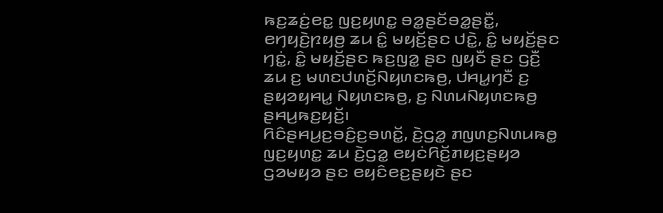ꤒꤢ꤬ꤘꤢꤦ꤬ꤕꤢ꤭ ꤜꤢ꤬ꤟꤛꤢ꤭ ꤋꤤ꤭ꤔꤢꤩꤋꤤ꤭ꤔꤢꤪ꤭, ꤕꤚꤟꤢꤧ꤬ꤐꤟꤥ꤬ ꤘꤣ ꤢꤨ꤭ ꤗꤟꤢꤩ꤬ꤔꤢ ꤓꤢꤧ꤭, ꤢꤨ꤭ ꤗꤟꤢꤩ꤬ꤔꤢ ꤚꤢꤦ꤭, ꤢꤨ꤭ ꤗꤟꤢꤩ꤬ꤔꤢ ꤒꤢ꤬ꤜꤤ꤭ ꤔꤢ ꤜꤟꤢꤪ ꤔꤢ ꤞꤢꤪ꤬ ꤘꤣ ꤢ꤬ ꤗꤛꤢꤓꤛꤢꤩ꤬ꤡꤟꤛꤢꤒꤥ꤬, ꤓꤌꤣ꤭ꤚꤢꤪ ꤢ꤬ ꤔꤟꤤꤟꤌꤣ꤭ ꤡꤟꤛꤢꤒꤥ꤬, ꤢ꤬ ꤡꤛꤣꤡꤟꤛꤢꤒꤥ꤬ ꤔꤌꤣ꤬ꤒꤢ꤬ꤟꤢꤩ꤬꤯
ꤖꤢꤨꤔꤌꤣ꤬ꤢ꤬ꤋꤢꤨ꤬ꤢ꤬ꤋꤛꤢꤩ꤭, ꤢꤧ꤬ꤞꤤ꤭ ꤊꤜꤛꤢ꤬ꤡꤛꤣꤒꤥ꤭ ꤜꤢ꤬ꤟꤛꤢ꤭ ꤘꤣ ꤢꤧ꤬ꤞꤤ꤭ ꤕꤟꤢꤦꤖꤢꤩ꤬ꤊꤟꤢ꤬ꤔꤟꤤ ꤞꤤꤗꤟꤤ ꤔꤢ ꤕꤟꤢꤨꤕꤢ꤬ꤔꤟꤢꤧ ꤔꤢ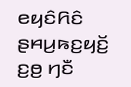ꤕꤟꤢꤨꤖꤢꤨ ꤔꤌꤣ꤬ꤒꤢ꤬ꤟꤢꤩ꤬ ꤢ꤬ꤥ꤬ ꤚꤢꤪ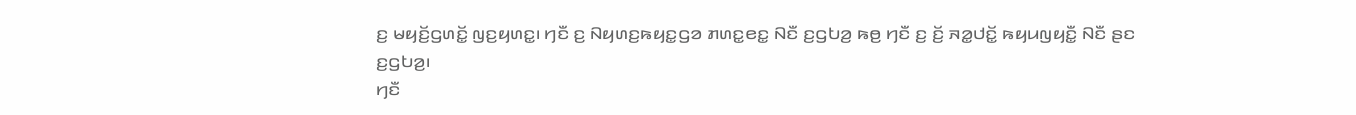ꤢ꤬ ꤗꤟꤢꤩ꤬ꤞꤛꤢꤩ꤭ ꤜꤢ꤬ꤟꤛꤢ꤭꤯ ꤚꤢꤪ ꤢ꤬ ꤡꤟꤛꤢ꤬ꤒꤟꤢ꤭ꤞꤤ ꤊꤛꤢ꤭ꤕꤢ꤭ ꤡꤢꤪ ꤢ꤬ꤞꤝꤤ꤬ ꤒꤥ꤬ ꤚꤢꤪ ꤢ꤬ ꤢꤩ꤬ ꤏꤤ꤭ꤓꤢꤩ꤭ ꤒꤟꤣꤜꤟꤢꤪ꤭ ꤡꤢꤪ ꤔꤢ ꤢ꤬ꤞꤝꤤ꤬꤯
ꤚꤢꤪ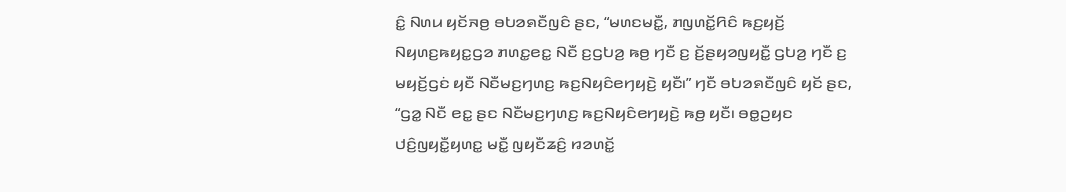ꤢꤨ꤭ ꤡꤛꤣ ꤟꤢꤩꤏꤥ꤬ ꤋꤝꤤꤎꤢꤪꤜꤢꤨ ꤔꤢ, “ꤗꤛꤢꤗꤢꤪ꤭, ꤊꤜꤛꤢꤩ꤭ꤖꤢꤨ ꤒꤢ꤬ꤟꤢꤩ꤬ ꤡꤟꤛꤢ꤬ꤒꤟꤢ꤭ꤞꤤ ꤊꤛꤢ꤭ꤕꤢ꤭ ꤡꤢꤪ ꤢ꤬ꤞꤝꤤ꤬ ꤒꤥ꤬ ꤚꤢꤪ ꤢ꤬ ꤢꤩ꤬ꤔꤟꤤꤜꤟꤢꤪ꤭ ꤞꤝꤤ꤬ ꤚꤢꤪ ꤢ꤬ ꤗꤟꤢꤩ꤬ꤞꤢꤦ ꤟꤢꤪ ꤡꤢꤪꤗꤢ꤬ꤚꤛꤢ꤬ ꤒꤢ꤬ꤡꤟꤢꤨꤕꤚꤟꤢꤧ꤬ ꤟꤢꤪ꤯” ꤚꤢꤪ ꤋꤝꤤꤎꤢꤪꤜꤢꤨ ꤟꤢꤩ ꤔꤢ, “ꤞꤤ꤭ ꤡꤢꤪ ꤕꤢ꤭ ꤔꤢ ꤡꤢꤪꤗꤢ꤬ꤚꤛꤢ꤬ ꤒꤢ꤬ꤡꤟꤢꤨꤕꤚꤟꤢꤧ꤬ ꤒꤥ꤬ ꤟꤢꤪ꤯ ꤋꤥ꤭ꤑꤟꤢ ꤓꤢꤨ꤬ꤜꤟꤢꤪ꤭ꤟꤛꤢ꤭ ꤗꤢꤪ꤭ ꤜꤟꤢꤪꤘꤢꤨ꤬ ꤙꤤꤛꤢꤩ꤭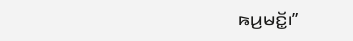ꤒꤣ꤬ꤗꤢꤩ꤭꤯”